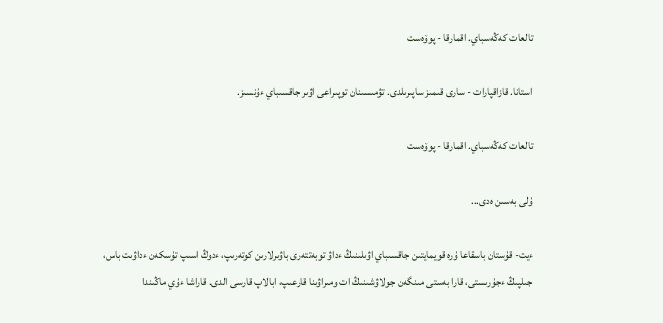تالعات كەڭەسباي. اقمارقا - پوۆەست

استانا. قازاقپارات - سارى قىمىز ساپىرىلدى. تۋمىسىنان توپىراعى اۋىر جاقسىباي ءۇنسىز.

تالعات كەڭەسباي. اقمارقا - پوۆەست

ۇلى بەسىن ەدى...

ءيت- قۇستان باسقاعا ۇرە قويمايتىن جاقسىباي اۋىلىنىڭ ءداۋ توبەتتەرى باۋىرلارىن كوتەرىپ، ءدوڭ اسىپ تۇسكەن ءداۋىت باس، جىلپىڭ ءجۇرىستى، قارا بەستى مىنگەن جولاۋشىنىڭ ات ومىراۋىنا قارعىپ، ابالاپ قارسى الدى. قاراشا ءۇي ماڭىندا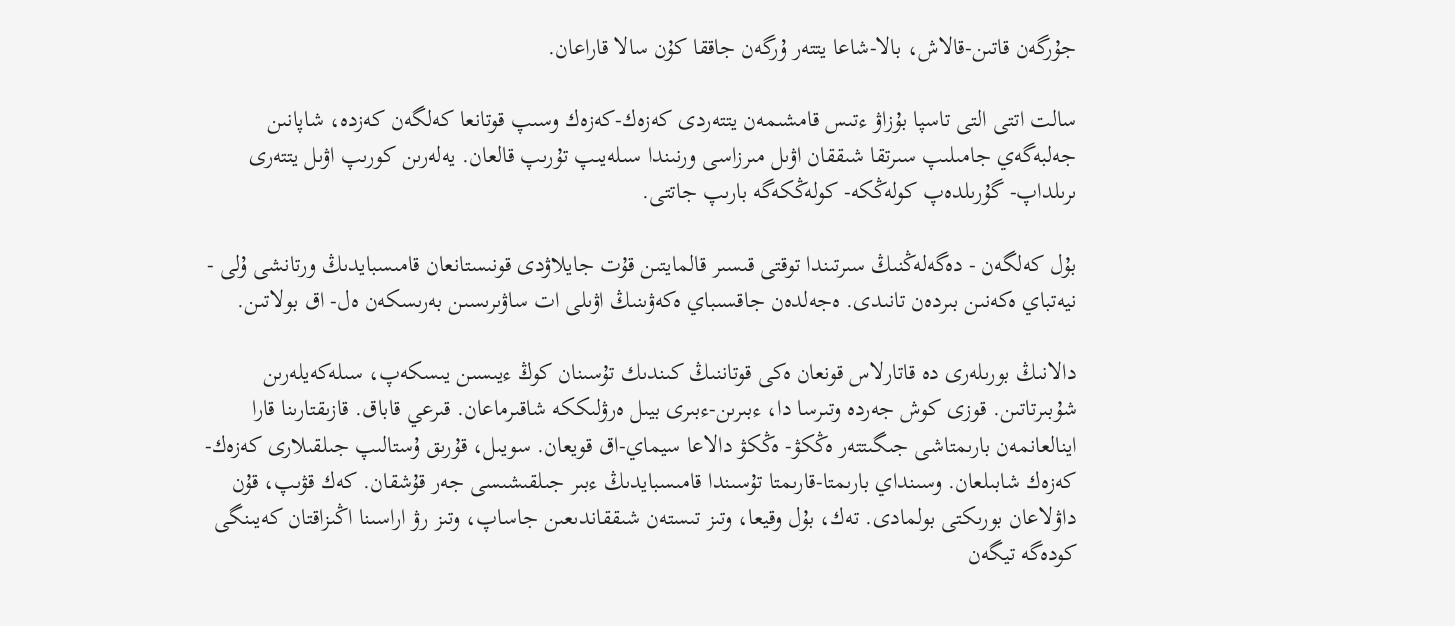جۇرگەن قاتىن-قالاش، بالا-شاعا يتتەر ۇرگەن جاققا كۇن سالا قاراعان.

سالت اتتى التى تاسپا بۇزاۋ ءتىس قامشىمەن يتتەردى كەزەك-كەزەك وسىپ قوتانعا كەلگەن كەزدە، شاپانىن جەلبەگەي جامىلىپ سىرتقا شىققان اۋىل مىرزاسى ورنىندا سىلەيىپ تۇرىپ قالعان. يەلەرىن كورىپ اۋىل يتتەرى ىرىلداپ- گۇرىلدەپ كولەڭكە- كولەڭكەگە بارىپ جاتتى.

بۇل كەلگەن - دەگەلەڭنىڭ سىرتىندا توقتى قىسىر قالمايتىن قۇت جايلاۋدى قونىستانعان قامىسبايدىڭ ورتانشى ۇلى - نيەتباي ەكەنىن بىردەن تانىدى. ەجەلدەن جاقسىباي ەكەۋىنىڭ اۋىلى ات ساۋىرىسىن بەرىسكەن ەل- اق بولاتىن.

دالانىڭ بورىلەرى دە قاتارلاس قونعان ەكى قوتاننىڭ كىندىك تۇسىنان كوڭ ءيىسىن يىسكەپ، سىلەكەيلەرىن شۇبىرتاتىن. قوزى كوش جەردە وتىرسا دا، ءبىرىن-ءبىرى بيىل ەرۋلىككە شاقىرماعان. قىرعي قاباق. قازىقتارىنا قارا اينالعانمەن بارىمتاشى جىگىتتەر ەڭكۋ- ەڭكۋ دالاعا سيماي-اق قويعان. سويىل، قۇرىق ۇستالىپ جىلقىلارى كەزەك-كەزەك شابىلعان. وسىنداي بارىمتا-قارىمتا تۇسىندا قامىسبايدىڭ ءبىر جىلقىشىسى جەر قۇشقان. كەك قۋىپ، قۇن داۋلاعان بورىكتى بولمادى. تەك، بۇل وقيعا، وتىز تىستەن شىققاندىعىن جاساپ، وتىز رۋ اراسىنا اڭىزاقتان كەيىنگى كودەگە تيگەن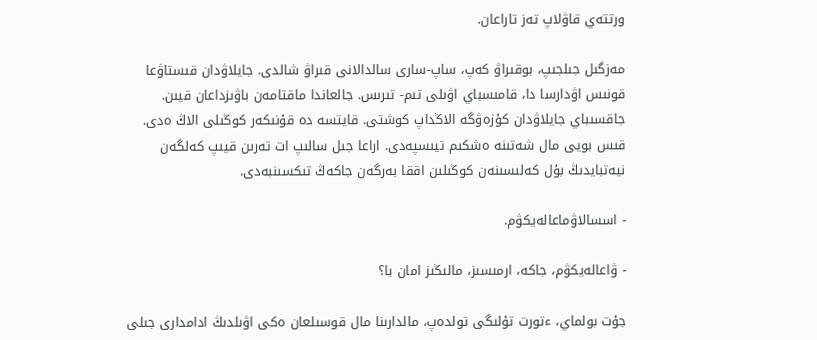ورتتەي قاۋلاپ تەز تاراعان.

مەزگىل جىلجىپ، بوقىراۋ كەپ، ساپ-سارى سالدالانى قىراۋ شالدى. جايلاۋدان قىستاۋعا قونىس اۋدارسا دا، قامىسباي اۋىلى تىم- تىرىس. جالعاندا ماقتامەن باۋىزداعان قيىن. جاقسىباي جايلاۋدان كۇزەۋگە الاڭداپ كوشتى. قايتسە دە قۇنىكەر كوڭىلى الاڭ ەدى. قىس بويى مال شەتىنە ەشكىم تيىسپەدى. اراعا جىل سالىپ ات تەرىن قيىپ كەلگەن نيەتبايدىڭ بۇل كەلىسىنەن كوڭىلىن اققا بەرگەن جاكەڭ تىكسىنبەدى.

- اسسالاۋماعالەيكۋم.

- ۋاعالەيكۋم، جاكە، ارمىسىز، مالىڭىز امان با؟

جۇت بولماي، ءتورت تۇلىگى تولدەپ، مالدارىنا مال قوسىلعان ەكى اۋىلدىڭ ادامدارى جىلى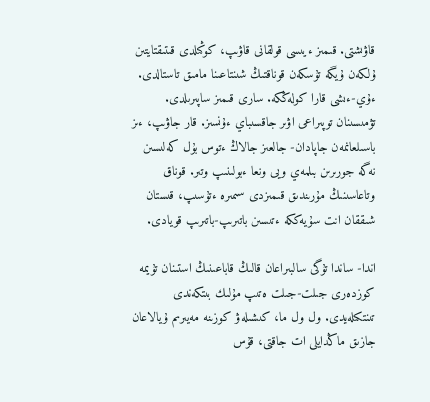قاۋىشتى. قىمىز ءيىسى قولقانى قاۋىپ، كوڭىلدى قىتىقتايتىن ۇلكەن ۇيگە تۇسكەن قوناقتىڭ شىنتاعىنا مامىق تاستالدى. ءۇي-ءىشى قارا كولەڭكە. سارى قىمىز ساپىرىلدى. تۋمىسىنان توپىراعى اۋىر جاقسىباي ءۇنسىز. قار جاۋىپ، ءىز باسىلعانمەن جاپادان- جالعىز جالاڭ ءتوس بۇل كەلىسىن نەگە جورىرىن بىلمەي ويى ونعا ءبولىنىپ وتىر. قوناق وتاعاسىنىڭ مۇرىندىق قىمىزدى سىمىرە ءتۇسىپ، قىستان شىققان انت سۇيەككە ءتىسىن باتىرىپ-باتىرىپ قويادى.

اندا- ساندا تۇگى سالبىراعان قالىڭ قاباعىنىڭ استىنان تۇيمە كوزدەرى جىلت-جىلت ەتىپ مۇلىك بىتكەندى تىنتكىلەيدى. ول ول ما، كىشىلەۋ كوزىنە مەيىرىم ۇيالاعان جازىق ماڭدايلى ات جاقتى، قۇس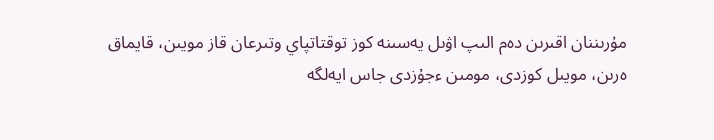مۇرىننان اقىرىن دەم الىپ اۋىل يەسىنە كوز توقتاتپاي وتىرعان قاز مويىن، قايماق ەرىن، مويىل كوزدى، مومىن ءجۇزدى جاس ايەلگە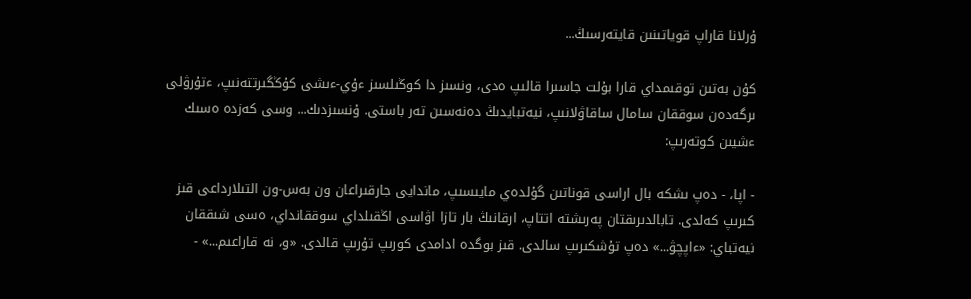ۇرلانا قاراپ قوياتىنىن قايتەرسىڭ...

كۇن بەتىن توقىمداي قارا بۇلت جاسىرا قالىپ ەدى، ونسىز دا كوڭىلسىز ءۇي-ءىشى كۇڭگىرتتەنىپ، ءتۇرۋلى ىرگەدەن سوققان سامال ساقاۋلانىپ، نيەتبايدىڭ دەنەسىن تەر باستى. ۇنسىزدىك... وسى كەزدە ەسىك ءشيىن كوتەرىپ:

- اپا، - دەپ ىشكە بال اراسى قوناتىن گۇلدەي مايىسىپ، ماندايى جارقىراعان ون بەس-ون التىلارداعى قىز كىرىپ كەلدى. تابالدىرىقتان پەرىشتە اتتاپ، ارقانىڭ بار تازا اۋاسى اڭقىلداي سوققانداي، ەسى شىققان نيەتباي: «ءاپچۋ...» دەپ تۇشكىرىپ سالدى. قىز بوگدە ادامدى كورىپ تۇرىپ قالدى. «و، نە قاراعىم...» -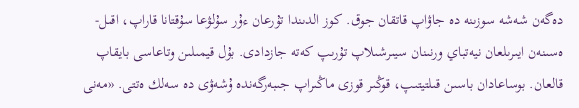دەگەن شەشە سوزىنە دە جاۋاپ قاتقان جوق. كوز الدىندا تۇرعان ءۇر سۇلۋعا سۇقتانا قاراپ، اقىل- ەسىنەن ايىرىلعان نيەتباي ورنىنان سيىرشىلاپ تۇرىپ كەتە جازدادى. بۇل قيمىلىن وتاعاسى بايقاپ قالعان. بوساعادان باسىن قىلتيتىپ، قوڭىر قوزى ماڭىراپ جىبەرگەندە ۇشەۋى دە سەلك ەتتى. «مەنى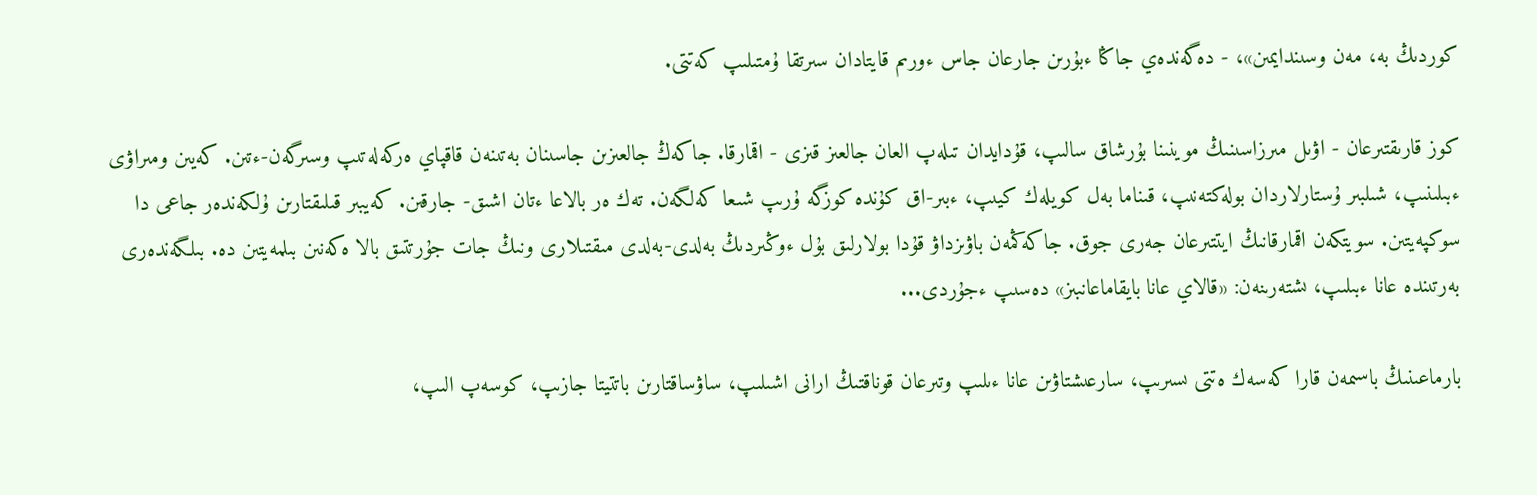كوردىڭ بە، مەن وسىندايمىن»، - دەگەندەي جاڭا ءبۇرىن جارعان جاس ءورىم قايتادان سىرتقا ۇمتىلىپ كەتتى.

كوز قارىقتىرعان - اۋىل مىرزاسىنىڭ موينىنا بۇرشاق سالىپ، قۇدايدان تىلەپ العان جالعىز قىزى - اقمارقا. جاكەڭ جالعىزىن جاسىنان بەتىنەن قاقپاي ەركەلەتىپ وسىرگەن-ءتىن. كەيىن ومىراۋى ءبىلىنىپ، شىلبىر ۇستارلاردان بولەكتەنىپ، قىناما بەل كويلەك كيىپ، ءبىر-اق كۇندە كوزگە ۇرىپ شىعا كەلگەن. تەك ەر بالاعا ءتان اشىق- جارقىن. كەيبىر قىلىقتارىن ۇلكەندەر جاعى دا سوكپەيتىن. سويتكەن اقمارقانىڭ ايتتىرعان جەرى جوق. جاكەڭمەن باۋىزداۋ قۇدا بولارلىق بۇل ءوڭىردىڭ بەلدى-بەلدى مىقتىلارى ونىڭ جات جۇرتتىق بالا ەكەنىن بىلمەيتىن دە. بىلگەندەرى بەرتىندە عانا ءبىلىپ، ىشتەرىنەن: «قالاي عانا بايقاماعانبىز» دەسىپ ءجۇردى...

بارماعىنىڭ باسىمەن قارا كەسەك ەتتى ىسىرىپ، سارعىشتاۋىن عانا ءىلىپ وتىرعان قوناقتىڭ ارانى اشىلىپ، ساۋساقتارىن باتتيتا جازىپ، كوسەپ الىپ،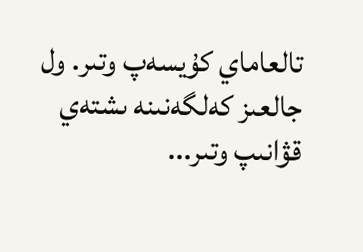تالعاماي كۇيسەپ وتىر. ول جالعىز كەلگەنىنە ىشتەي قۋانىپ وتىر...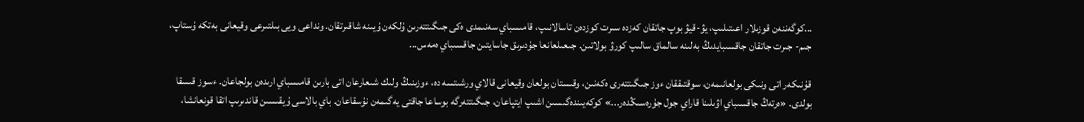...كوگەننەن قوزىلار اعىتىلىپ، يۋ-قيۋ بوپ جاتقان كەزدە سىرت كوزدەن تاسالانىپ، قامىسباي سەنىمدى ەكى جىگىتتەرىن ۇلكەن ۇيىنە شاقىرتقان. ونداعى ويى بىلتىرعى وقيعانى بەتكە ۇستاپ، جىم- جىرت جاتقان جاقسىبايدىڭ بەلىنە سالماق سالىپ كورۋ بولاتىن. جىعىلعانعا جۇدىرىق جاسايتىن جاقسىباي ەمەس...

قۇنىكەر اتى ونىكى بولعانىمەن، سوقتىققان ءوز جىگىتتەرى ەكەنىن، وقىستان بولعان وقيعانى قالاي ورشىتسە دە، ءوزىنىڭ ولىك شىعارعان اتى بارىن قامىسباي ارىدەن بولجاعان. ءسوز قىسقا بولدى. «ەرتەڭ جاقسىباي اۋىلىنا قاراي جول جۇرەسىڭدەر...» كوكەيىندەگىسىن اشىپ ايتپاعان، جىگىتتەرگە بوساعا جاقتى يەگىمەن نۇسقاعان. باي بالاسى ۇيقىسىن قاندىرىپ اتقا قونعانشا،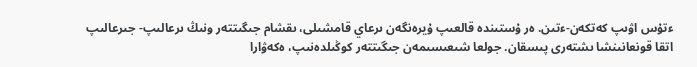ءتۇس اۋىپ كەتكەن-ءتىن. ەر ۇستىندە قالعىپ ۇيرەنگەن ىرعاي قامشىلى، ىقشام جىگىتتەر ونىڭ ىرعالىپ- جىرعالىپ اتقا قونعانىنشا ىشتەرى پىسقان. جولعا شىعىسىمەن جىگىتتەر كوڭىلدەنىپ، ەكەۋارا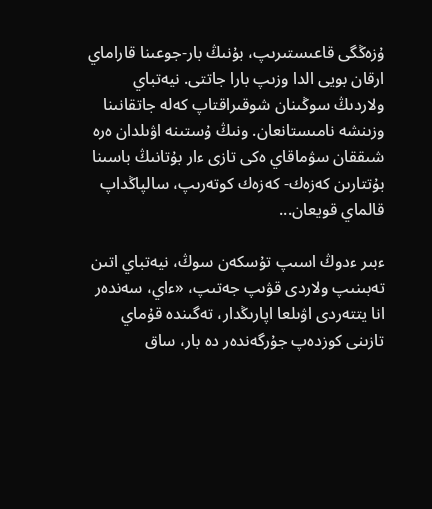ۇزەڭگى قاعىستىرىپ، بۇنىڭ بار-جوعىنا قاراماي ارقان بويى الدا وزىپ بارا جاتتى. نيەتباي ولاردىڭ سوڭىنان شوقىراقتاپ كەلە جاتقانىنا وزىنشە نامىستانعان. ونىڭ ۇستىنە اۋىلدان ەرە شىققان سۋماقاي ەكى تازى ءار بۇتانىڭ باسىنا بۇتتارىن كەزەك- كەزەك كوتەرىپ، سالپاڭداپ قالماي قويعان...

ءبىر ءدوڭ اسىپ تۇسكەن سوڭ، نيەتباي اتىن تەبىنىپ ولاردى قۋىپ جەتىپ، «ءاي، سەندەر انا يتتەردى اۋىلعا اپارىڭدار، تەگىندە قۇماي تازىنى كوزدەپ جۇرگەندەر دە بار، ساق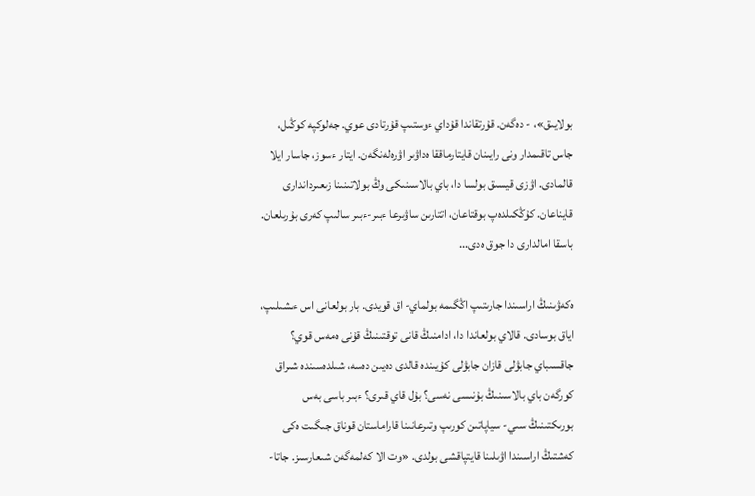بولايىق»، - دەگەن. قۇرتقاندا قۇداي ءوستىپ قۇرتادى عوي. جەلوكپە كوڭىل، جاس تاقىمدار ونى رايىنان قايتارماققا ەداۋىر اۋرەلەنگەن. ايتار ءسوز، جاسار ايلا قالمادى. اۋزى قيسىق بولسا دا، باي بالاسىنىكى وڭ بولاتىنىنا زىعىرداندارى قايناعان. كۇڭكىلدەپ بوقتاعان، اتتارىن ساۋىرعا ءبىر-ءبىر سالىپ كەرى بۇرىلعان. باسقا امالدارى دا جوق ەدى...

ەكەۋىنىڭ اراسىندا جارىتىپ اڭگىمە بولماي- اق قويدى. بار بولعانى اس ءىشىلىپ، اياق بوسادى. قالاي بولعاندا دا، ادامنىڭ قانى توقتىنىڭ قۇنى ەمەس قوي؟ جاقسىباي جابۋلى قازان جابۋلى كۇيىندە قالدى دەيىن دەسە، شىلدەسىندە شىراق كورگەن باي بالاسىنىڭ بۇنىسى نەسى؟ بۇل قاي قىرى؟ ءبىر باسى بەس بورىكتىنىڭ سىي- سياپاتىن كورىپ وتىرعانىنا قاراماستان قوناق جىگىت ەكى كەشتىڭ اراسىندا اۋىلىنا قايتپاقشى بولدى. «وت الا كەلمەگەن شىعارسىز. جاتا-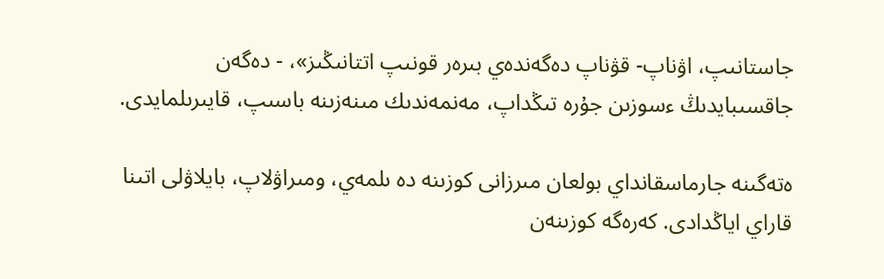جاستانىپ، اۋناپ- قۋناپ دەگەندەي بىرەر قونىپ اتتانىڭىز»، - دەگەن جاقسىبايدىڭ ءسوزىن جۇرە تىڭداپ، مەنمەندىك مىنەزىنە باسىپ، قايىرىلمايدى.

ەتەگىنە جارماسقانداي بولعان مىرزانى كوزىنە دە ىلمەي، ومىراۋلاپ، بايلاۋلى اتىنا قاراي اياڭدادى. كەرەگە كوزىنەن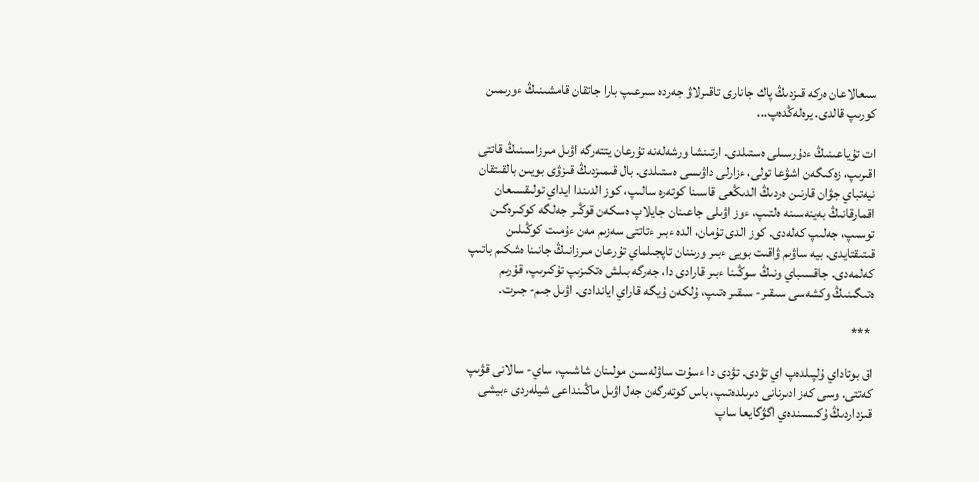سىعالاعان ەركە قىزدىڭ پاك جانارى تاقىرلاۋ جەردە سىرعىپ بارا جاتقان قامشىنىڭ ءورىمىن كورىپ قالدى. يرەلەڭدەپ...

ات تۇياعىنىڭ ءدۇرسىلى ەستىلدى. ارتىنشا ورشەلەنە تۇرعان يتتەرگە اۋىل مىرزاسىنىڭ قاتتى اقىرىپ، زەكىگەن اشۋعا تولى، ءزارلى داۋىسى ەستىلدى. بال قىمىزدىڭ قىزۋى بويىن بالقىتقان نيەتباي جۋان قارنىن ەردىڭ الدىڭعى قاسىنا كوتەرە سالىپ، كوز الدىندا ايداي تولىقسىعان اقمارقانىڭ بەينەسىنە ەلتىپ، ءوز اۋىلى جاعىنان جايلاپ ەسكەن قوڭىر جەلگە كوكىرەگىن توسىپ، جەلىپ كەلەدى. كوز الدى تۇمان، الدە ءبىر ءتاتتى سەزىم مەن ءۇمىت كوڭىلىن قىتىقتايدى. بيە ساۋىم ۋاقىت بويى ءبىر ورىننان تاپجىلماي تۇرعان مىرزانىڭ جانىنا ەشكىم باتىپ كەلمەدى. جاقسىباي ونىڭ سوڭىنا ءبىر قارادى دا، جەرگە بىلش ەتكىزىپ تۇكىرىپ، قۇرىم ەتىگىنىڭ وكشەسى سىقىر- سىقىر ەتىپ، ۇلكەن ۇيگە قاراي اياندادى. اۋىل جىم- جىرت.

 ***

اق بوتاداي ۇلپىلدەپ اي تۋدى. تۋدى دا ءسۇت ساۋلەسىن مولىنان شاشىپ، ساي- سالانى قۋىپ كەتتى. وسى كەز ادىرنانى دىرىلدەتىپ، باس كوتەرگەن جەل اۋىل ماڭىنداعى شيلەردى ءبيشى قىزداردىڭ ۇكىسىندەي اگۋگايعا ساپ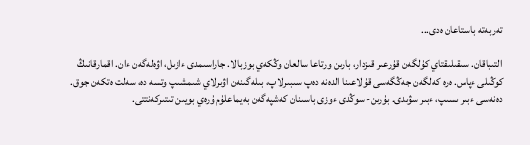تەربەتە باستاعان ەدى...

التىباقان. سىقىلىقتاي كۇلگەن قۇرعىر قىزدار، بارىن ورتاعا سالعان وڭكەي بوزبالا. جاراسىمدى ءازىل، اۋەلەگەن ءان. اقمارقانىڭ كوڭىلى ءپاس. ەرە كەلگەن جەڭگەسى قۇلاعىنا الدەنە دەپ سىبىرلاپ، بىلەگىنەن اۋىرلاي شىمشىپ وتسە دە، سەلت ەتكەن جوق. دەنەسى ءبىر ىسىپ، ءبىر سۋىدى. بۇرىن- سوڭدى ءوزى باسىنان كەشپەگەن بەيماعلۇم ۇرەي بويىن تىتىركەنتتى.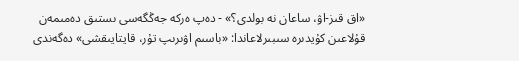«اق قىز-اۋ، ساعان نە بولدى؟» - دەپ ەركە جەڭگەسى ىستىق دەمىمەن قۇلاعىن كۇيدىرە سىبىرلاعاندا: «باسىم اۋىرىپ تۇر، قايتايىقشى» دەگەندى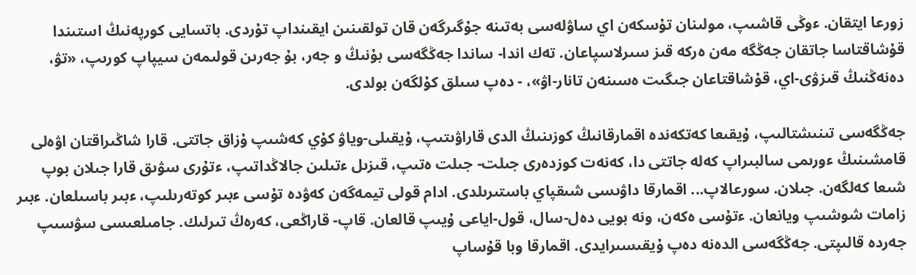زورعا ايتقان. ءوڭى قاشىپ، مولىنان تۇسكەن اي ساۋلەسى بەتىنە جۇگىرگەن قان تولقىنىن ايقىنداپ تۇردى. باتسايى كورپەنىڭ استىندا قۇشاقتاسا جاتقان جەڭگە مەن ەركە قىز سىرلاسپاعان. تەك اندا- ساندا جەڭگەسى بۇنىڭ و جەر، بۇ جەرىن قولىمەن سيپاپ كورىپ، «تۋ، دەنەڭنىڭ قىزۋى-اي، قۇشاقتاعان جىگىت ەسىنەن تانار-اۋ»، - دەپ سىلق كۇلگەن بولدى.

جەڭگەسى تىنىشتالىپ، ۇيقىعا كەتكەندە اقمارقانىڭ كوزىنىڭ الدى قاراۋىتىپ، ۇيقىلى-وياۋ كۇي كەشىپ ۇزاق جاتتى. قارا شاڭىراقتان اۋەلى قامشىنىڭ ءورىمى سالبىراپ كەلە جاتتى دا، كەنەت كوزدەرى جىلت- جىلت ەتىپ، قىزىل ءتىلىن جالاڭداتىپ، ءتۇرى سۋىق قارا جىلان بوپ شىعا كەلگەن. جىلان. سورعالاپ... اقمارقا داۋىسى شىقپاي باستىرىلدى. ادام قولى تيمەگەن كەۋدە تۇسى ءبىر كوتەرىلىپ، ءبىر باسىلعان. ءبىر زامات شوشىپ ويانعان. ءتۇسى ەكەن، ونە بويى دەل-سال، قول-اياعى ۇيىپ قالعان. قاپ- قاراڭعى، كەرەڭ تىرلىك. جامىلعىسى سۋسىپ جەردە قالىپتى. جەڭگەسى الدەنە دەپ ۇيقىسىرايدى. اقمارقا وبا قۇساپ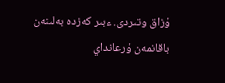ۇزاق وتىردى. ءبىر كەزدە بەلىنەن باقانمەن ۇرعانداي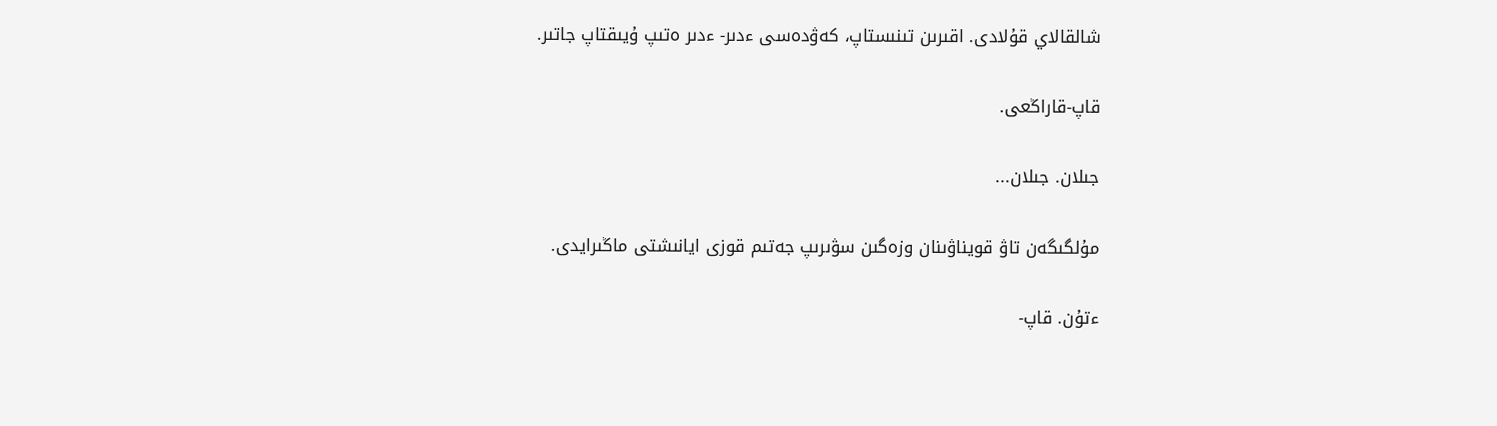شالقالاي قۇلادى. اقىرىن تىنىستاپ، كەۋدەسى ءدىر- ءدىر ەتىپ ۇيىقتاپ جاتىر.

قاپ-قاراڭعى.

جىلان. جىلان...

مۇلگىگەن تاۋ قويناۋىنان وزەگىن سۋىرىپ جەتىم قوزى ايانىشتى ماڭىرايدى.

ءتۇن. قاپ-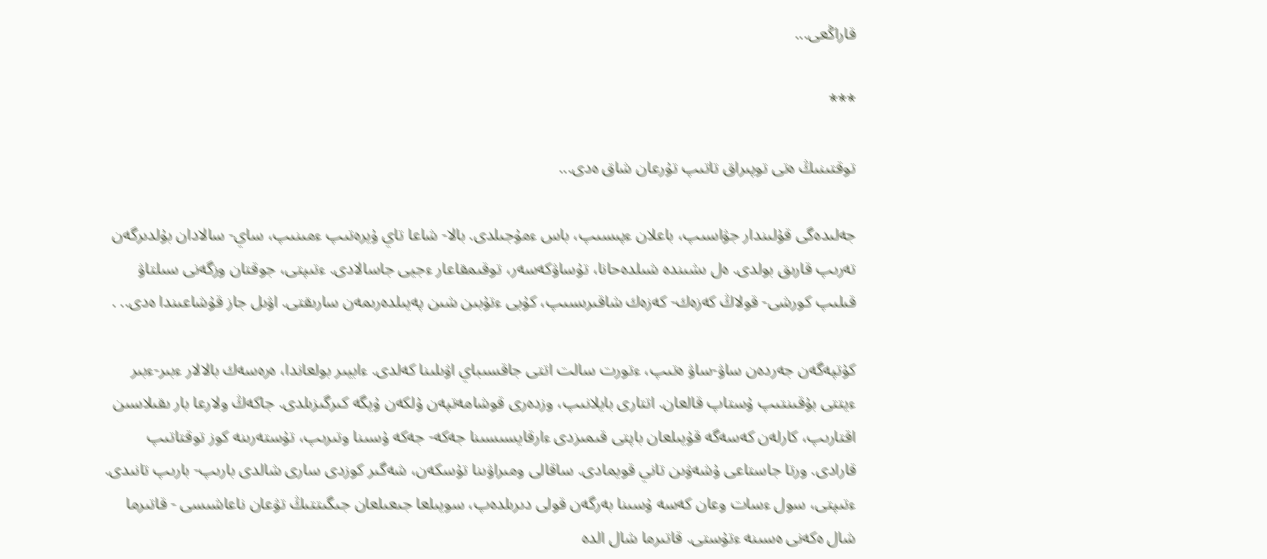قاراڭعى...

***

توقتىنىڭ ەتى توپىراق تاتىپ تۇرعان شاق ەدى...

جەلىدەگى قۇلىندار جۋاسىپ، باعلان ءپىسىپ، باس ءمۇجىلدى. بالا- شاعا تاي ۇيرەتىپ ءمىنىپ، ساي- سالادان بۇلدىرگەن تەرىپ قارىق بولدى. ەل ىشىندە شىلدەحانا، تۇساۋكەسەر، توقىمقاعار ءجيى جاسالادى. ءتىپتى، جوقتان وزگەنى سىلتاۋ قىلىپ كورشى- قولاڭ كەزەك- كەزەك شاقىرىسىپ، كۇبى ءتۇبىن شىن پەيىلدەرىمەن سارىقتى. اۋىل جاز قۇشاعىندا ەدى.. .

كۇتپەگەن جەردەن ساۋ-ساۋ ەتىپ، ءتورت سالت اتتى جاقسىباي اۋىلىنا كەلدى. ءابيىر بولعاندا، ەرەسەك بالالار ءبىر-ءبىر ءيتتى بۇقىنتىپ ۇستاپ قالعان. اتتارى بايلانىپ، وزدەرى قوشامەتپەن ۇلكەن ۇيگە كىرگىزىلدى. جاكەڭ ولارعا بار ىقىلاسىن اقتارىپ، كارلەن كەسەگە قۇيىلعان باپتى قىمىزدى ءارقايسىسىنا جەكە- جەكە ۇسىنا وتىرىپ، تۇستەرىنە كوز توقتاتىپ قارادى. ورتا جاستاعى ۇشەۋىن تاني قويمادى. ساقالى ومىراۋىنا تۇسكەن، شەگىر كوزدى سارى شالدى بارىپ- بارىپ تانىدى. ءتىپتى، سول ءسات وعان كەسە ۇسىنا بەرگەن قولى دىرىلدەپ، سويىلعا جىعىلعان جىگىتتىڭ تۋعان ناعاشىسى - قاتىرما شال ەكەنى ەسىنە ءتۇستى. قاتىرما شال الدە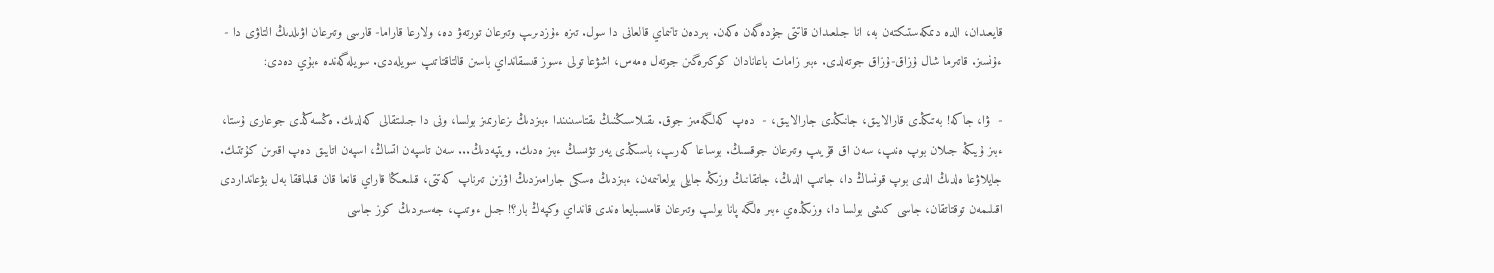قايعىدان، الدە دىمكەستىكتەن بە، انا جىلعىدان قاتتى جۇدەگەن ەكەن. بىردەن تانىماي قالعانى دا سول. تىزە ءۇزدىرىپ وتىرعان تورتەۋ دە، ولارعا قاراما- قارسى وتىرعان اۋىلدىڭ التاۋى دا - ءۇنسىز. قاتىرما شال ۇزاق-ۇزاق جوتەلدى. ءبىر زامات باعانادان كوكىرەگىن جوتەل ەمەس، اشۋعا تولى ءسوز قىسقانداي باسىن قالتاقتاتىپ سويلەدى. سويلەگەندە ءبۇي دەدى:

-  ۋا، جاكە! بەتىڭدى قارالايىق، جانىڭدى جارالايىق، -  دەپ كەلگەمىز جوق. ىقىلاسىڭنىڭ ىقتاسىنىندا ءبىزدىڭ ىزعارىمىز بولسا، ونى دا جىلىتقالى كەلدىك. ەڭسەڭدى جوعارى ۇستا، ءبىز ۇيىڭە جىلان بوپ ەنىپ، سەن اق قۇيىپ وتىرعان جوقسىڭ. بوساعا كەرىپ، باسىڭدى يەر تۋىسىڭ ءبىز ەدىك. ويتپەدىڭ... سەن تاسپەن اتساڭ، اسپەن اتايىق دەپ اقىرىن كۇتتىك. جايلاۋعا ەلدىڭ الدى بوپ قونساڭ دا، جاتىپ الدىڭ، جاتقانىڭ وزىڭە جايلى بولعانىمەن، ءبىزدىڭ ەسكى جارامىزدىڭ اۋزىن تىرناپ كەتتى، قىلىعىڭا قاراي قانعا قان قىلماققا بەل بۋعانداردى اقىلىمەن توقتاتقان، جاسى كىشى بولسا دا، وزىڭدەي ءبىر ەلگە پانا بولىپ وتىرعان قامىسبايعا ەندى قانداي وكپەڭ بار؟! جىل ءوتىپ، جەسىردىڭ كوز جاسى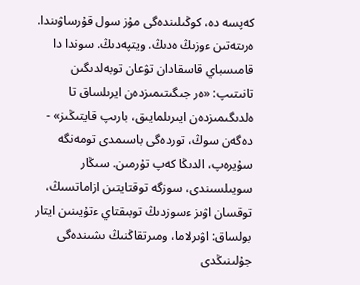كەپسە دە، كوڭىلىندەگى مۇز سول قۇرساۋىندا. ەرىتەتىن ءوزىڭ ەدىڭ. ويتپەدىڭ. سوندا دا قامىسباي قاسقادان تۋعان توبەلدىگىن تانىتىپ: «ەر جىگىتىمىزدەن ايرىلساق تا ەلدىگىمىزدەن ايىرىلمايىق، بارىپ قايتىڭىز» -  دەگەن سوڭ، توردەگى باسىمدى تومەنگە سۇيرەپ، الدىڭا كەپ تۇرمىن. سىڭار سويىلسىندى، سوزگە توقتايتىن ازاماتسىڭ، توقسان اۋىز ءسوزدىڭ توبىقتاي ءتۇيىنىن ايتار بولساق: اۋىرلاما، ومىرتقاڭنىڭ ىشىندەگى جۇلىنىڭدى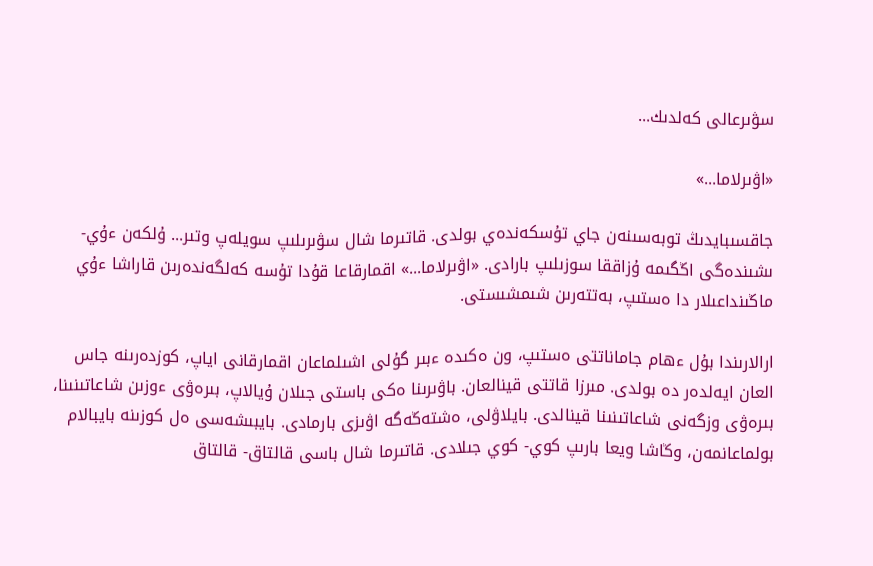سۋىرعالى كەلدىك...

«اۋىرلاما...»

جاقسىبايدىڭ توبەسىنەن جاي تۇسكەندەي بولدى. قاتىرما شال سۋىرىلىپ سويلەپ وتىر... ۇلكەن ءۇي- ىشىندەگى اڭگىمە ۇزاققا سوزىلىپ بارادى. «اۋىرلاما...» اقمارقاعا قۇدا تۇسە كەلگەندەرىن قاراشا ءۇي ماڭىنداعىلار دا ەستىپ، بەتتەرىن شىمشىستى.

ارالارىندا بۇل ءھام جاماناتتى ەستىپ، ون ەكىدە ءبىر گۇلى اشىلماعان اقمارقانى اياپ، كوزدەرىنە جاس العان ايەلدەر دە بولدى. مىرزا قاتتى قينالعان. باۋىرىنا ەكى باستى جىلان ۇيالاپ، بىرەۋى ءوزىن شاعاتىنىنا، بىرەۋى وزگەنى شاعاتىنىنا قينالدى. بايلاۋلى، ەشتەڭەگە اۋىزى بارمادى. بايبىشەسى ەل كوزىنە بايبالام بولماعانمەن، وڭاشا ويعا بارىپ كوي- كوي جىلادى. قاتىرما شال باسى قالتاق- قالتاق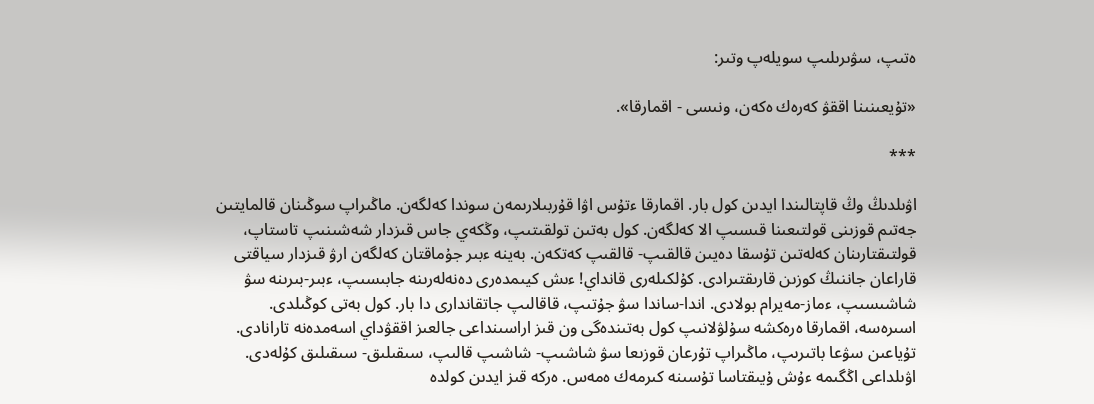ەتىپ، سۋىرىلىپ سويلەپ وتىر:

«تۇيعىنىنا اققۋ كەرەك ەكەن، ونىسى - اقمارقا».

***

اۋىلدىڭ وڭ قاپتالىندا ايدىن كول بار. اقمارقا ءتۇس اۋا قۇربىلارىمەن سوندا كەلگەن. ماڭىراپ سوڭىنان قالمايتىن جەتىم قوزىنى قولتىعىنا قىسىپ الا كەلگەن. كول بەتىن تولقىتىپ، وڭكەي جاس قىزدار شەشىنىپ تاستاپ، قولتىقتارىنان كەلەتىن تۇسقا دەيىن قالقىپ- قالقىپ كەتكەن. بەينە ءبىر جۇماقتان كەلگەن ارۋ قىزدار سياقتى قاراعان جاننىڭ كوزىن قارىقتىرادى. كۇلكىلەرى قانداي! ءىش كيىمدەرى دەنەلەرىنە جابىسىپ، ءبىر-بىرىنە سۋ شاشىسىپ، ءماز-مەيرام بولادى. اندا-ساندا سۋ جۇتىپ، قاقالىپ جاتقاندارى دا بار. كول بەتى كوڭىلدى. اسىرەسە، اقمارقا ەرەكشە سۇلۋلانىپ كول بەتىندەگى ون قىز اراسىنداعى جالعىز اققۋداي اسەمدەنە تارانادى. تۇياعىن سۋعا باتىرىپ، ماڭىراپ تۇرعان قوزىعا سۋ شاشىپ- شاشىپ قالىپ، سىقىلىق- سىقىلىق كۇلەدى. اۋىلداعى اڭگىمە ءۇش ۇيىقتاسا تۇسىنە كىرمەك ەمەس. ەركە قىز ايدىن كولدە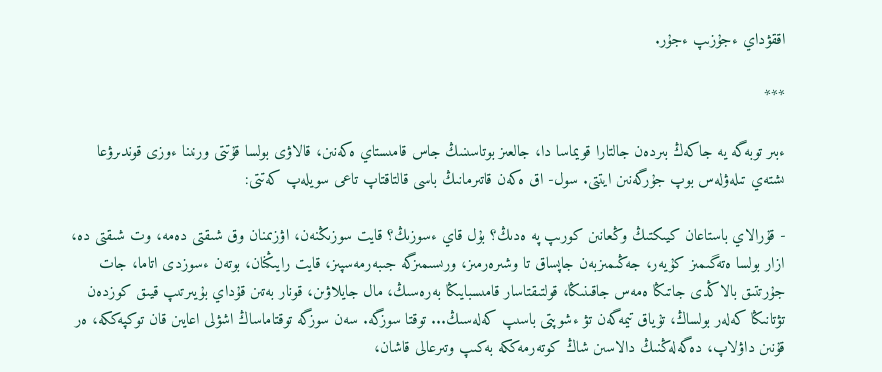اققۋداي ءجۇزىپ ءجۇر.

***

ءبىر توبەگە يە جاكەڭ بىردەن جالتارا قويماسا دا، جالعىز بوتاسىنىڭ جاس قامىستاي ەكەنىن، قالاۋى بولسا قۇتتى ورنىنا ءوزى قوندىرۋعا ىشتەي تىلەۋلەس بوپ جۇرگەنىن ايتتى. سول- اق ەكەن قاتىرمانىڭ باسى قالتاقتاپ تاعى سويلەپ كەتتى:

- قۇرالاي باستاعان كيىكتىڭ وڭعانىن كورىپ پە ەدىڭ؟ بۇل قاي ءسوزىڭ؟ قايت سوزىڭنەن، اۋزىمنان وق شىقتى دەمە، وت شىقتى دە، ازار بولسا ەتەگىمىز كۇيەر، جەڭىمىزبەن جاپساق تا وشىرەرمىز، ورىسىمىزگە جىبەرمەسپىز، قايت رايىڭنان، بوتەن ءسوزدى اتاما، جات جۇرتتىق بالاڭدى جاتىڭا ەمەس جاقىنىڭا، قولتىقتاسار قامىسبايىڭا بەرەسىڭ، مال جايلاۋىن، قونار بەتىن قۇداي بۇيىرتىپ قيىق كوزدەن تۋتانىڭا كەلەر بولساڭ، تۇياق تيمەگەن تۋ ءشوپتى باسىپ كەلەسىڭ... توقتا سوزگە. سەن سوزگە توقتاماساڭ اشۋلى اعايىن قان توكپەككە، ەر قۇنىن داۋلاپ، دەگەلەڭنىڭ دالاسىن شاڭ كوتەرمەككە بەكىپ وتىرعالى قاشان،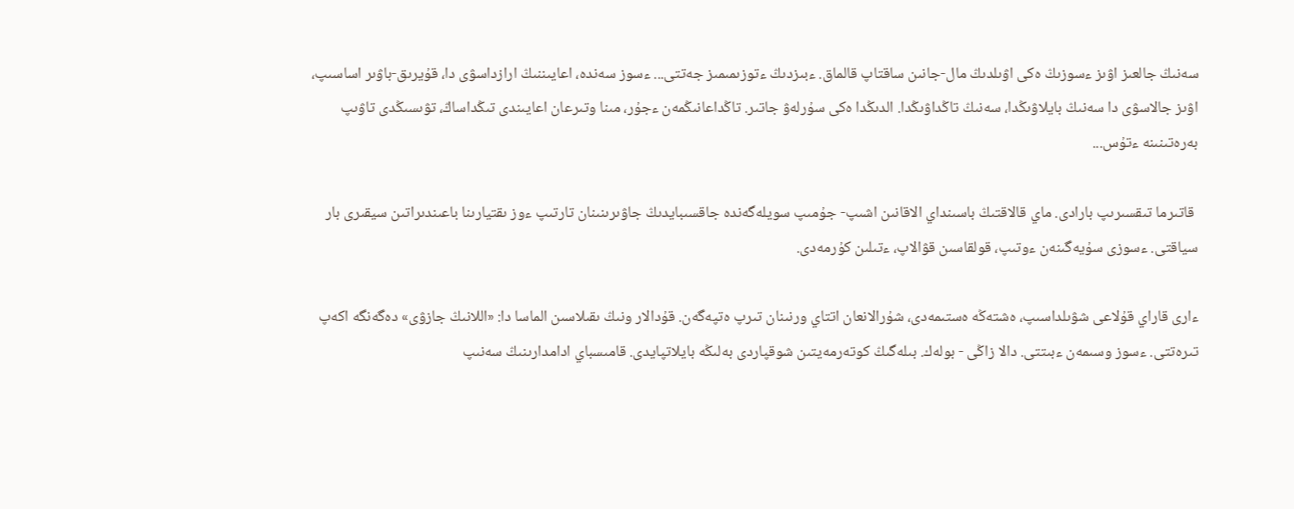سەنىڭ جالعىز اۋىز ءسوزىڭ ەكى اۋىلدىڭ مال-جانىن ساقتاپ قالماق. ءبىزدىڭ ءتوزىمىمىز جەتتى... ءسوز سەندە، اعايىننىڭ ارازداسۋى دا، قۇيرىق-باۋىر اساسىپ، اۋىز جالاسۋى دا سەنىڭ بايلاۋىڭدا، سەنىڭ تاڭداۋىڭدا. الدىڭدا ەكى سۇرلەۋ جاتىر. تاڭداعانىڭمەن ءجۇر، مىنا وتىرعان اعايىندى تىڭداساڭ، تۋىسىڭدى تاۋىپ بەرەتىنىنە ءتۇس...

 قاتىرما تىقسىرىپ بارادى. ماي قالاقتىڭ باسىنداي الاقانىن اشىپ- جۇمىپ سويلەگەندە جاقسىبايدىڭ جاۋىرىنىنان تارتىپ ءوز ىقتيارىنا باعىندىراتىن سيقىرى بار سياقتى. ءسوزى سۇيەگىنەن ءوتىپ، قولقاسىن قۋالاپ، ءتىلىن كۇرمەدى.

ءارى قاراي قۇلاعى شۋىلداسىپ، ەشتەڭە ەستىمەدى، شۇرالانعان اتتاي ورنىنان تىرپ ەتپەگەن. قۇدالار ونىڭ ىقىلاسىن الماسا دا: «اللانىڭ جازۋى» دەگەنگە اكەپ تىرەتتى. ءسوز وسىمەن ءبىتتى. دالا زاڭى - بولەك. بىلەگىڭ كوتەرمەيتىن شوقپاردى بەلىڭە بايلاتپايدى. قامىسباي ادامدارىنىڭ سەنىپ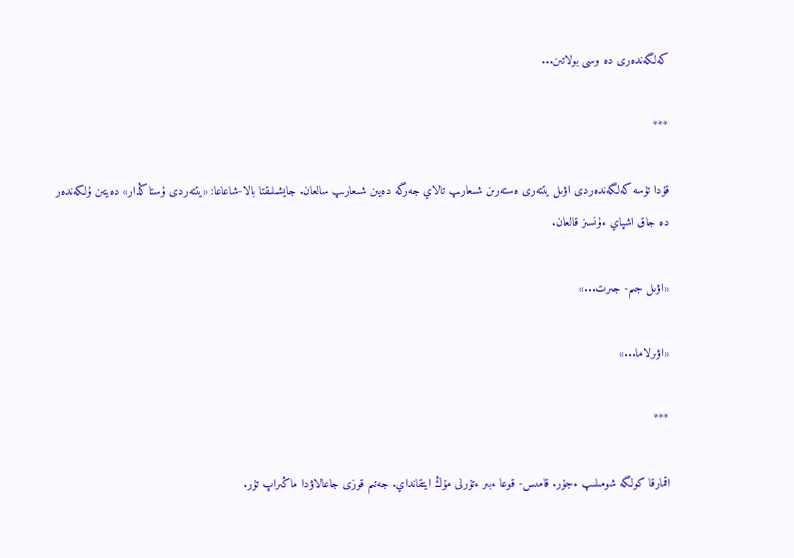كەلگەندەرى دە وسى بولاتىن...

***

قۇدا تۇسە كەلگەندەردى اۋىل يتتەرى ەستەرىن شىعارىپ تالاي جەرگە دەيىن شىعارىپ سالعان. جايشىلىقتا بالا-شاعاعا: «يتتەردى ۇستاڭدار» دەيتىن ۇلكەندەر دە جاق اشپاي ءۇنسىز قالعان.

«اۋىل جىم- جىرت...»

«اۋىرلاما...»

***

اقمارقا كولگە شومىلىپ ءجۇر. قامىس- قوعا ءبىر ءتۇرلى مۇڭ ايتقانداي. جەتىم قوزى جاعالاۋدا ماڭىراپ تۇر.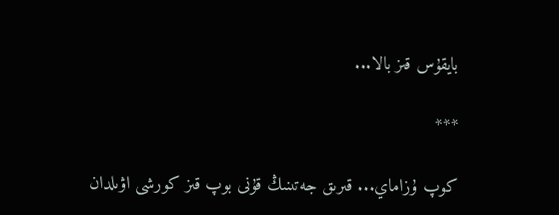بايقۇس قىز بالا...

***

كوپ ۇزاماي... قىرىق جەتىنىڭ قۇنى بوپ قىز كورشى اۋىلدان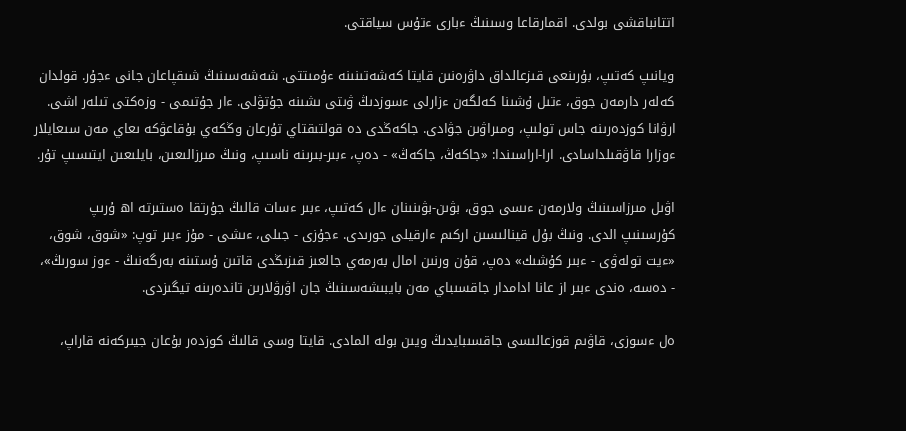اتتانباقشى بولدى. اقمارقاعا وسىنىڭ ءبارى ءتۇس سياقتى.

ويانىپ كەتىپ، بۇرىنعى قىزعالداق داۋرەنىن قايتا كەشەتىنىنە ءۇمىتتى. شەشەسىنىڭ شىقپاعان جانى ءجۇر. قولدان كەلەر دارمەن جوق، ءتىل ۇشىنا كەلگەن ءزارلى ءسوزدىڭ ۋىتى ىشىنە جۇتۋلى. ءار جۇتىمى - وزەكتى تىلەر اشى. ارۋانا كوزدەرىنە جاس تولىپ، ومىراۋىن جۋادى. جاكەڭدى دە قولتىقتاي تۇرعان وڭكەي بۇقاعۋكە ىعاي مەن سىعايلار ءوزارا قاۋقىلداسادى. ارا-اراسىندا: «جاكەڭ، جاكەڭ» - دەپ، ءبىر-بىرىنە ناسىپ، ونىڭ مىرزالىعىن، بايلىعىن ايتىسىپ تۇر.

اۋىل مىرزاسىنىڭ ولارمەن ءىسى جوق، بۋىن-بۋىنىنان ءال كەتىپ، ءبىر ءسات قالىڭ جۇرتقا ەستىرتە اھ ۇرىپ كۇرسىنىپ الدى. ونىڭ بۇل قينالىسىن اركىم ءارقيلى جورىدى. ءجۇزى - جىلى، ءىشى - مۇز ءبىر توپ: «شوق، شوق، «ءيت تولەۋى - ءبىر كۇشىك» دەپ، قۇن ورنىن امال بەرمەي جالعىز قىزىڭدى قاتىن ۇستىنە بەرگەنىڭ - ءوز سورىڭ»، - دەسە، ەندى ءبىر از عانا ادامدار جاقسىباي مەن بايبىشەسىنىڭ جان اۋرۋلارىن تاندەرىنە تيگىزدى.

ەل ءسوزى، قاۋىم قوزعالىسى جاقسىبايدىڭ ويىن بولە المادى. قايتا وسى قالىڭ كوزدەر بۇعان جيىركەنە قاراپ،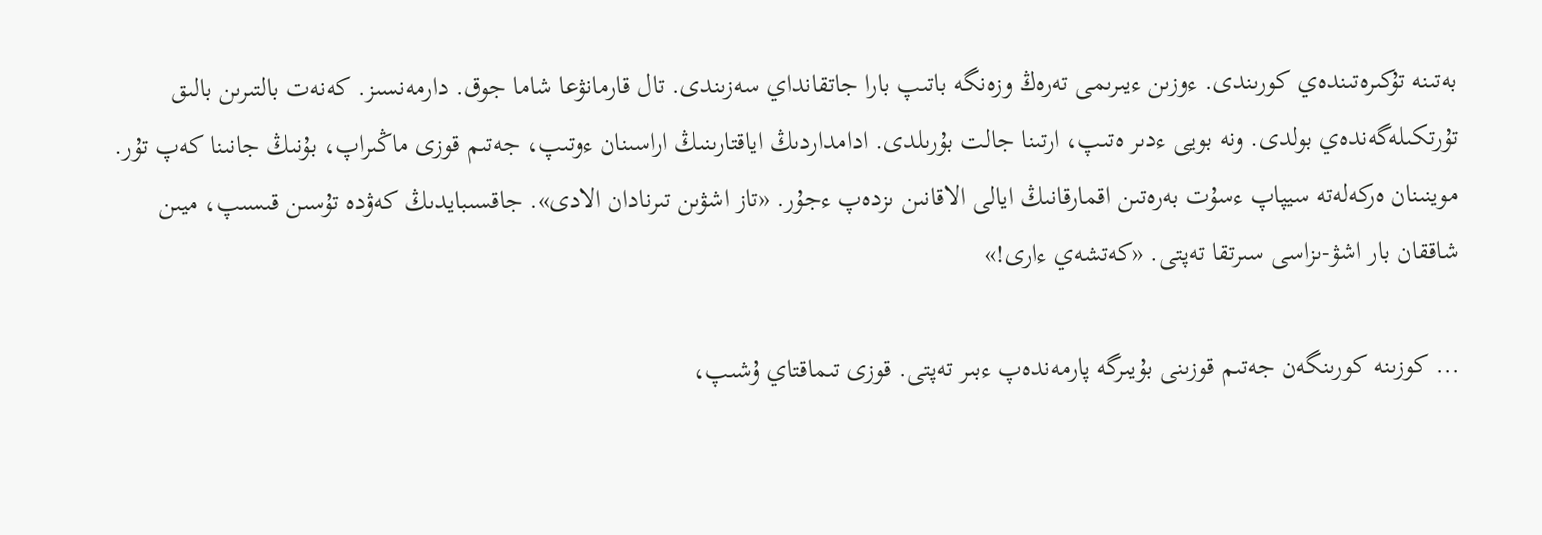بەتىنە تۇكىرەتىندەي كورىندى. ءوزىن ءيىرىمى تەرەڭ وزەنگە باتىپ بارا جاتقانداي سەزىندى. تال قارمانۋعا شاما جوق. دارمەنسىز. كەنەت بالتىرىن بالىق تۇرتكىلەگەندەي بولدى. ونە بويى ءدىر ەتىپ، ارتىنا جالت بۇرىلدى. ادامداردىڭ اياقتارىنىڭ اراسىنان ءوتىپ، جەتىم قوزى ماڭىراپ، بۇنىڭ جانىنا كەپ تۇر. موينىنان ەركەلەتە سيپاپ ءسۇت بەرەتىن اقمارقانىڭ ايالى الاقانىن ىزدەپ ءجۇر. «تاز اشۋىن تىرنادان الادى». جاقسىبايدىڭ كەۋدە تۇسىن قىسىپ، ميىن شاققان بار اشۋ-ىزاسى سىرتقا تەپتى. «كەتشەي ءارى!»

... كوزىنە كورىنگەن جەتىم قوزىنى بۇيىرگە پارمەندەپ ءبىر تەپتى. قوزى تىماقتاي ۇشىپ،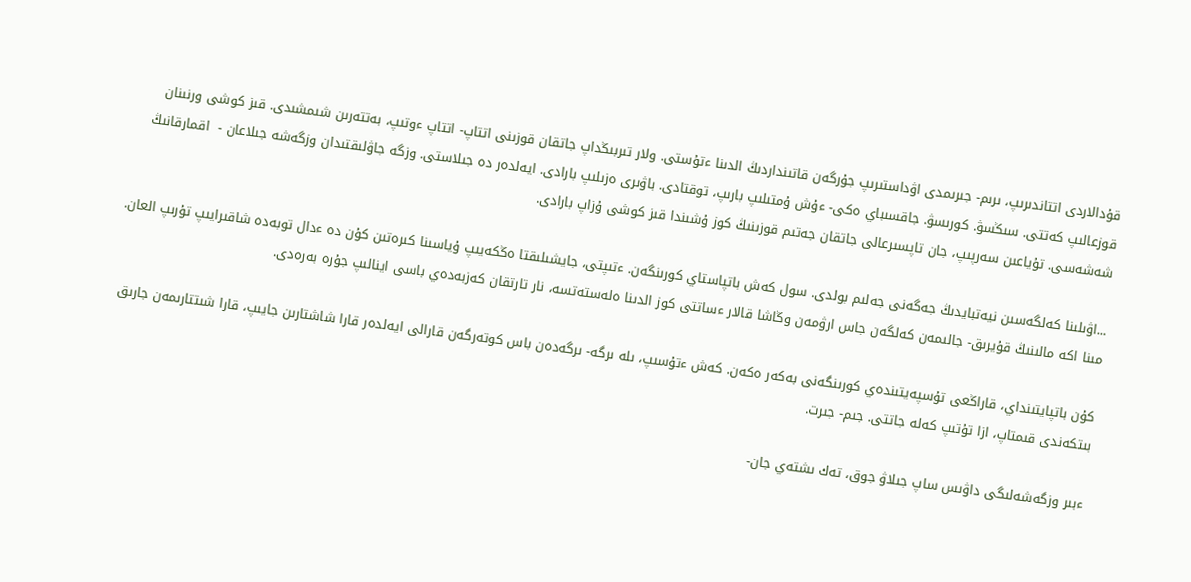قۇدالاردى اتتاندىرىپ، ىرىم- جىرىمدى اۋداستىرىپ جۇرگەن قاتىنداردىڭ الدىنا ءتۇستى. ولار تىربىڭداپ جاتقان قوزىنى اتتاپ- اتتاپ ءوتىپ، بەتتەرىن شىمشىدى. قىز كوشى ورنىنان قوزعالىپ كەتتى. سىڭسۋ. كورىسۋ. جاقسىباي ەكى- ءۇش ۇمتىلىپ بارىپ، توقتادى. باۋىرى ەزىلىپ بارادى. ايەلدەر دە جىلاستى. وزگە جاۋلىقتىدان وزگەشە جىلاعان -  اقمارقانىڭ شەشەسى. تۇياعىن سەرپىپ، جان تاپسىرعالى جاتقان جەتىم قوزىنىڭ كوز ۇشىندا قىز كوشى ۇزاپ بارادى.

...اۋىلىنا كەلگەسىن نيەتبايدىڭ جەگەنى جەلىم بولدى. سول كەش باتپاستاي كورىنگەن. ءتىپتى، جايشىلىقتا ەڭكەيىپ ۇياسىنا كىرەتىن كۇن دە ءدال توبەدە شاقىرايىپ تۇرىپ العان. مىنا اكە مالىنىڭ قۇيرىق- جالىمەن كەلگەن جاس ارۋمەن وڭاشا قالار ءساتتى كوز الدىنا ەلەستەتسە، نار تارتقان كەزبەدەي باسى اينالىپ جۇرە بەرەدى.

كۇن باتپايتىنداي، قاراڭعى تۇسپەيتىندەي كورىنگەنى بەكەر ەكەن. كەش ءتۇسىپ، ىلە ىرگە- ىرگەدەن باس كوتەرگەن قارالى ايەلدەر قارا شاشتارىن جايىپ، قارا شىتتارىمەن جارىق بىتكەندى قىمتاپ، ازا تۇتىپ كەلە جاتتى. جىم- جىرت.

ءبىر وزگەشەلىگى داۋىس ساپ جىلاۋ جوق، تەك ىشتەي جان-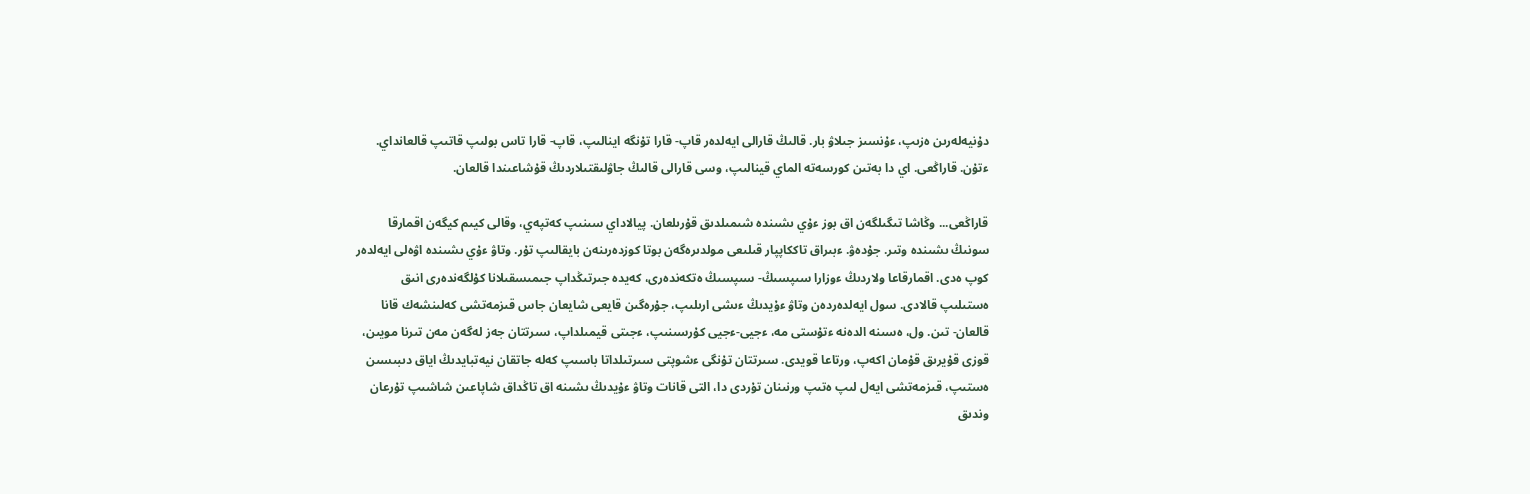دۇنيەلەرىن ەزىپ، ءۇنسىز جىلاۋ بار. قالىڭ قارالى ايەلدەر قاپ- قارا تۇنگە اينالىپ، قاپ- قارا تاس بولىپ قاتىپ قالعانداي. ءتۇن. قاراڭعى. اي دا بەتىن كورسەتە الماي قينالىپ، وسى قارالى قالىڭ جاۋلىقتىلاردىڭ قۇشاعىندا قالعان.

قاراڭعى... وڭاشا تىگىلگەن اق بوز ءۇي ىشىندە شىمىلدىق قۇرىلعان. پيالاداي سىنىپ كەتپەي، وقالى كيىم كيگەن اقمارقا سونىڭ ىشىندە وتىر. جۇدەۋ. ءبىراق تاككاپپار قىلىعى مولدىرەگەن بوتا كوزدەرىنەن بايقالىپ تۇر. وتاۋ ءۇي ىشىندە اۋەلى ايەلدەر كوپ ەدى. اقمارقاعا ولاردىڭ ءوزارا سىپسىڭ- سىپسىڭ ەتكەندەرى، كەيدە جىرتىڭداپ جىمىسقىلانا كۇلگەندەرى انىق ەستىلىپ قالادى. سول ايەلدەردەن وتاۋ ءۇيدىڭ ءىشى ارىلىپ، جۇرەگىن قايعى شايعان جاس قىزمەتشى كەلىنشەك قانا قالعان- تىن. ول، ەسىنە الدەنە ءتۇستى مە، ءجيى-ءجيى كۇرسىنىپ، ءجىتى قيمىلداپ، سىرتتان جەز لەگەن مەن تىرنا مويىن، قوزى قۇيرىق قۇمان اكەپ، ورتاعا قويدى. سىرتتان تۇنگى ءشوپتى سىرتىلداتا باسىپ كەلە جاتقان نيەتبايدىڭ اياق دىبىسىن ەستىپ، قىزمەتشى ايەل لىپ ەتىپ ورنىنان تۇردى دا، التى قانات وتاۋ ءۇيدىڭ ىشىنە اق تاڭداق شاپاعىن شاشىپ تۇرعان وندىق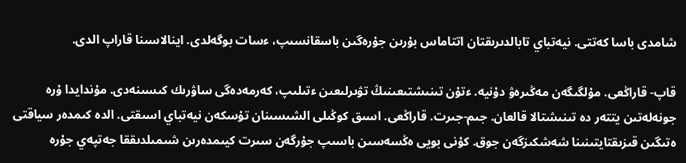شامدى باسا كەتتى. نيەتباي تابالدىرىقتان اتتاماس بۇرىن جۇرەگىن باسقانسىپ، ءسات بوگەلدى. اينالاسىنا قاراپ الدى.

قاپ- قاراڭعى. مۇلگىگەن مەڭىرەۋ دۇنيە. ءتۇن تىنىشتىعىنىڭ تۋىرلىعىن ءتىلىپ، كەرمەدەگى ساۋرىك كىسىنەدى. مۇندايدا ۇرە جونەلەتىن يتتەر دە تىنىشتالا قالعان. جىم-جىرت. قاراڭعى. اسىق كوڭىلى الشىسىنان تۇسكەن نيەتباي اسىقتى. الدە كىمدەر سياقتى ەتىگىن قىزىقتايتىنىنا شەشكىزگەن جوق. كۇنى بويى ەڭسەسىن باسىپ جۇرگەن سىرت كيىمدەرىن شىمىلدىققا جەتپەي جۇرە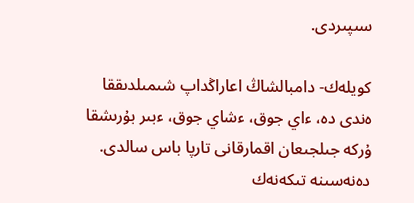سىپىردى.

كويلەك- دامبالشاڭ اعاراڭداپ شىمىلدىققا ەندى دە، ءاي جوق، ءشاي جوق، ءبىر بۇرىشقا ۇركە جىلجىعان اقمارقانى تارپا باس سالدى. دەنەسىنە تىكەنەك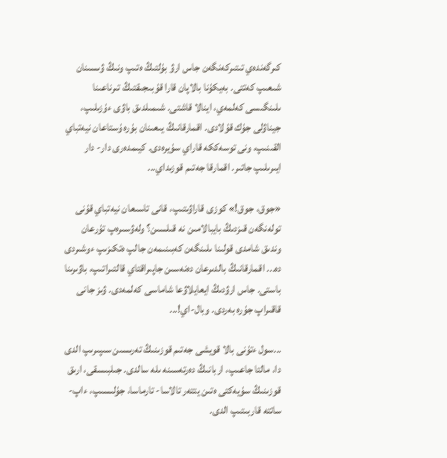كىرگەندەي تىتىركەنگەن جاس ارۋ بۇلتىڭ ەتىپ ونىڭ ۋىسىنان شىعىپ كەتتى. بەيكۇنا بالاپان قارا قۇبىجىقتىڭ تىرناعىنا ىلىنگىسى كەلمەي، اينالا قاشتى. شىمىلدىق باۋى ءۇزىلىپ، جيناۋلى جۇك قۇلادى. اقمارقانىڭ يىعىنان بۇرە ۇستاعان نيەتباي القىنىپ، ونى توسەككە قاراي سۇيرەدى. كيىمدەرى دار- دار ايىرىلىپ جاتىر. اقمارقا جەتىم قوزىداي...

«جوق، جوق!» كوزى قاراۋىتىپ، قانى تاسىعان نيەتباي قۇنى تولەنگەن قىزدىڭ بايبالامىن نە قىلسىن؟ ولەۋسىرەپ تۇرعان وندىق شامدى قولىنا ىلىنگەن كەبىنىمەن جالپ ەتكىزىپ ءوشىردى دە... اقمارقانىڭ بالدىرعان دەنەسىن جاپىراقتاي قالتىراتىپ، باۋىرىنا باستى. جاس ارۋدىڭ ايعايلاۋعا شاماسى كەلمەدى. ۋىز جانى قاقىراپ جۇرە بەردى. وبال-اي!...

...سول ءتۇنى بالا قويشى جەتىم قوزىنىڭ تەرىسىن سىپىرىپ الدى دا، مالتا جاعىپ، اربانىڭ دەرتەسىنە ىلە سالدى. جىلبىسقى، ارىق قوزىنىڭ سۇيەكتى ەتىن يتتەر تالاسا- تارماسا، جۇلىسىپ، ءاپ- ساتتە قاربىتىپ الدى.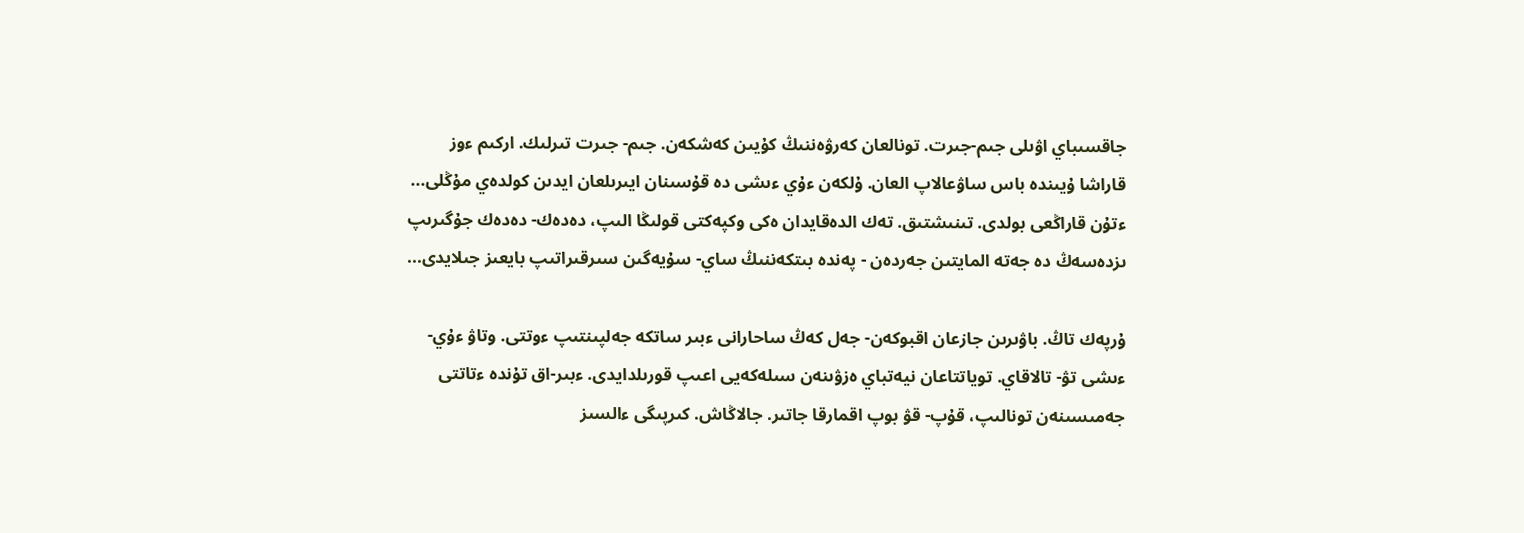جاقسىباي اۋىلى جىم-جىرت. تونالعان كەرۋەننىڭ كۇيىن كەشكەن. جىم- جىرت تىرلىك. اركىم ءوز قاراشا ۇيىندە باس ساۋعالاپ العان. ۇلكەن ءۇي ءىشى دە قۇسىنان ايىرىلعان ايدىن كولدەي مۇڭلى... ءتۇن قاراڭعى بولدى. تىنىشتىق. تەك الدەقايدان ەكى وكپەكتى قولىڭا الىپ، دەدەك- دەدەك جۇگىرىپ ىزدەسەڭ دە جەتە المايتىن جەردەن - پەندە بىتكەننىڭ ساي- سۇيەگىن سىرقىراتىپ بايعىز جىلايدى...

ۇرپەك تاڭ. باۋىرىن جازعان اقبوكەن- جەل كەڭ ساحارانى ءبىر ساتكە جەلپىنتىپ ءوتتى. وتاۋ ءۇي- ءىشى تۋ- تالاقاي. توياتتاعان نيەتباي ەزۋىنەن سىلەكەيى اعىپ قورىلدايدى. ءبىر-اق تۇندە ءتاتتى جەمىسىنەن تونالىپ، قۇپ- قۋ بوپ اقمارقا جاتىر. جالاڭاش. كىرپىگى ءالسىز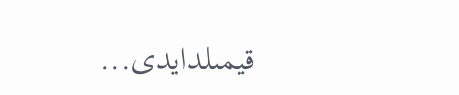قيمىلدايدى...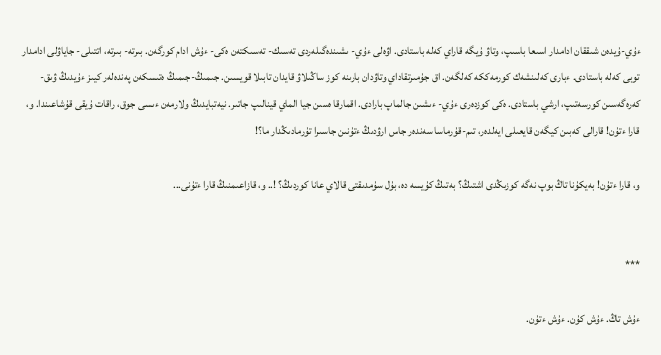ءۇي-ۇيدەن شىققان ادامدار اسىعا باسىپ، وتاۋ ۇيگە قاراي كەلە باستادى. اۋەلى ءۇي- ىشىندەگىلەردى تەسىك- تەسىكتەن ەكى- ءۇش ادام كورگەن. بىرتە- بىرتە، اتتىلى- جاياۋلى ادامدار توبى كەلە باستادى. ءبارى كەلىنشەك كورمەككە كەلگەن. اق جۇمىرتقاداي وتاۋدان بارىنە كوز ساڭىلاۋ قايدان تابىلا قويسىن. جىمىڭ-جىمىڭ ەتىسكەن پەندەلەر كيىز ءۇيدىڭ ۋىق- كەرەگەسىن كورسەتىپ، ارشي باستادى. ەكى كوزدەرى ءۇي- ءىشىن جالماپ بارادى. اقمارقا ەسىن جيا الماي قينالىپ جاتىر. نيەتبايدىڭ ولارمەن ءىسى جوق، راقات ۇيقى قۇشاعىندا. و، قارا ءتۇن! قارالى كەبىن كيگەن قايعىلى ايەلدەر، تىم-قۇرماسا سەندەر جاس ارۋدىڭ ءتۇنىن جاسىرا تۇرمادىڭدار ما؟!

و، قارا ءتۇن! بەيكۇنا تاڭ بوپ نەگە كوزىڭدى اشتىڭ؟ بەتىڭ كۇيسە دە، بۇل سۇمدىقتى قالاي عانا كوردىڭ؟ !.. و، قازاعىمنىڭ قارا ءتۇنى...


***

ءۇش تاڭ. ءۇش كۇن. ءۇش ءتۇن.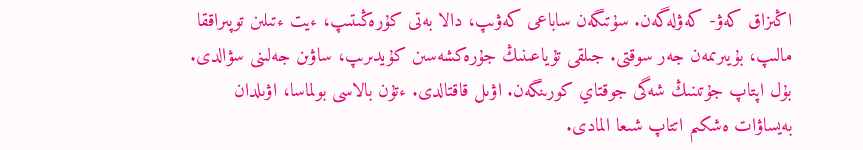اڭىزاق كەۋ- كەۋلەگەن. سۇتىگەن ساباعى كەۋىپ، دالا بەتى كۇرەڭىتىپ، ءيت ءتىلىن توپىراققا مالىپ، بۇيىرىمەن جەر سوقتى. جىلقى تۇياعىنىڭ جۇرەكشەسىن كۇيدىرىپ، ساۋىن جەلىنى سۋالدى. بۇل اپتاپ جۇتىنىڭ شەگى جوقتاي كورىنگەن. اۋىل قاقتالدى. ءتۇن بالاسى بولماسا، اۋىلدان بەيساۋات ەشكىم اتتاپ شىعا المادى.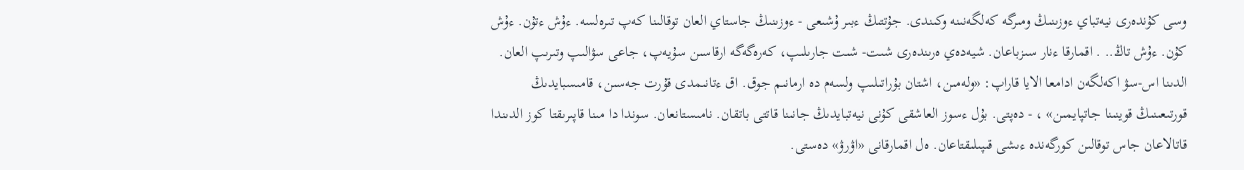وسى كۇندەرى نيەتباي ءوزىنىڭ ومىرگە كەلگەنىنە وكىندى. جۇتتىڭ ءبىر ۇشىعى - ءوزىنىڭ جاستاي العان توقالىنا كەپ تىرەلسە. ءۇش ءتۇن. ءۇش كۇن. ءۇش تاڭ.. . اقمارقا ءنار سىزباعان. شيەدەي ەرىندەرى شىت- شىت جارىلىپ، كەرەگەگە ارقاسىن سۇيەپ، جاعى سۋالىپ وتىرىپ العان. الدىنا اس-سۋ اكەلگەن ادامعا الايا قاراپ: «ولەمىن، اشتان بۇراتىلىپ ولسەم دە ارمانىم جوق. اق ءتانىمدى قۇرت جەسىن، قامىسبايدىڭ قورتىعىنىڭ قوينىنا جاتپايمىن» ، - دەپتى. بۇل ءسوز العاشقى كۇنى نيەتبايدىڭ جانىنا قاتتى باتقان. نامىستانعان. سوندا دا مىنا قاپىرىقتا كوز الدىندا قاتالاعان جاس توقالىن كورگەندە ءىشى قىپىلىقتاعان. ەل اقمارقانى «اۋرۋ» دەستى.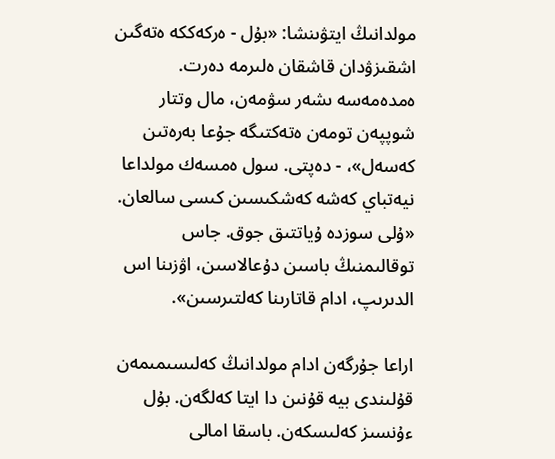مولدانىڭ ايتۋىنشا: «بۇل - ەركەككە ەتەگىن اشقىزۋدان قاشقان ەلىرمە دەرت. ەمدەمەسە ىشەر سۋمەن، مال وتتار شوپپەن تومەن ەتەكتىگە جۇعا بەرەتىن كەسەل»، - دەپتى. سول ەمسەك مولداعا نيەتباي كەشە كەشكىسىن كىسى سالعان. «ۇلى سوزدە ۇياتتىق جوق. جاس توقالىمنىڭ باسىن دۇعالاسىن، اۋزىنا اس الدىرىپ، ادام قاتارىنا كەلتىرسىن».

اراعا جۇرگەن ادام مولدانىڭ كەلىسىمىمەن قۇلىندى بيە قۇنىن دا ايتا كەلگەن. بۇل ءۇنسىز كەلىسكەن. باسقا امالى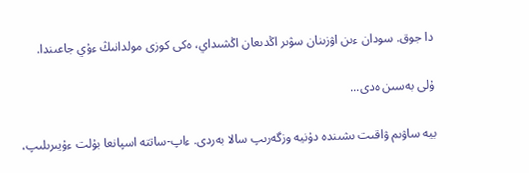دا جوق. سودان ءىن اۋزىنان سۋىر اڭدىعان اڭشىداي، ەكى كوزى مولدانىڭ ءۇي جاعىندا.

ۇلى بەسىن ەدى...

بيە ساۋىم ۋاقىت ىشىندە دۇنيە وزگەرىپ سالا بەردى. ءاپ-ساتتە اسپانعا بۇلت ءۇيىرىلىپ،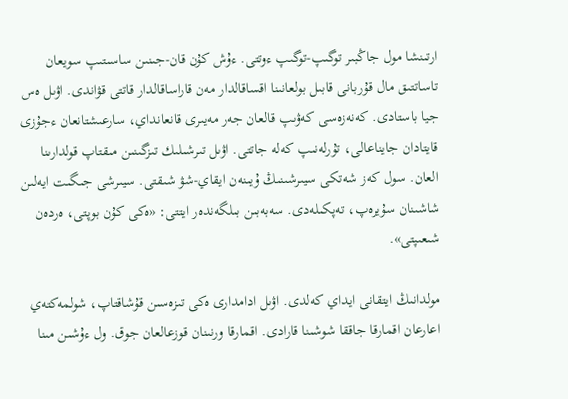ارتىنشا مول جاڭبىر توگىپ-توگىپ ءوتتى. ءۇش كۇن قان-جىنىن ساسىتىپ سويعان تاساتتىق مال قۇربانى قابىل بولعانىنا اقساقالدار مەن قاراساقالدار قاتتى قۋاندى. اۋىل ەس جيا باستادى. كەنەزەسى كەۋىپ قالعان جەر مەيىرى قانعانداي، سارعىشتانعان ءجۇزى قايتادان جايناعالى، تۇرلەنىپ كەلە جاتتى. اۋىل تىرشىلىك تىزگىنىن مىقتاپ قولدارىنا العان. سول كەز شەتكى سيىرشىنىڭ ۇيىنەن ايقاي-شۋ شىقتى. سيىرشى جىگىت ايەلىن شاشىنان سۇيرەپ، تەپكىلەدى. سەبەبىن بىلگەندەر ايتتى: «ەكى كۇن بوپتى، ەردەن شىعىپتى».

مولدانىڭ ايتقانى ايداي كەلدى. اۋىل ادامدارى ەكى تىزەسىن قۇشاقتاپ، شولمەكتەي اعارعان اقمارقا جاققا شوشىنا قارادى. اقمارقا ورنىنان قوزعالعان جوق. ول ءۇشىن مىنا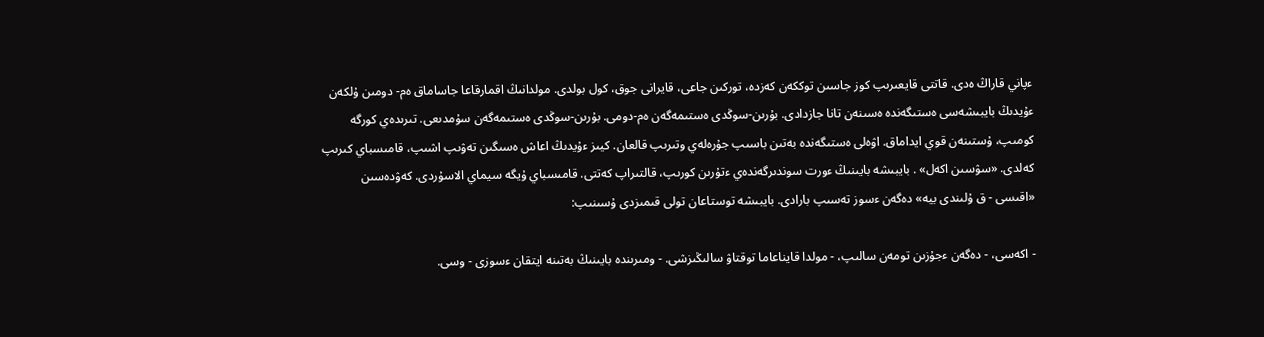ءپاني قاراڭ ەدى. قاتتى قايعىرىپ كوز جاسىن توككەن كەزدە، توركىن جاعى، قايرانى جوق، كول بولدى. مولدانىڭ اقمارقاعا جاساماق ەم- دومىن ۇلكەن ءۇيدىڭ بايبىشەسى ەستىگەندە ەسىنەن تانا جازدادى. بۇرىن-سوڭدى ەستىمەگەن ەم-دومى. بۇرىن-سوڭدى ەستىمەگەن سۇمدىعى. تىرىدەي كورگە كومىپ، ۇستىنەن قوي ايداماق. اۋەلى ەستىگەندە بەتىن باسىپ جۇرەلەي وتىرىپ قالعان. كيىز ءۇيدىڭ اعاش ەسىگىن تەۋىپ اشىپ، قامىسباي كىرىپ كەلدى. «سۋسىن اكەل» . بايبىشە بايىنىڭ ءورت سوندىرگەندەي ءتۇرىن كورىپ، قالتىراپ كەتتى. قامىسباي ۇيگە سيماي الاسۇردى. كەۋدەسىن «اقىسى - ق ۇلىندى بيە» دەگەن ءسوز تەسىپ بارادى. بايبىشە توستاعان تولى قىمىزدى ۇسىنىپ:

- اكەسى، - دەگەن ءجۇزىن تومەن سالىپ، - مولدا قايناعاما توقتاۋ سالىڭىزشى. - ومىرىندە بايىنىڭ بەتىنە ايتقان ءسوزى - وسى.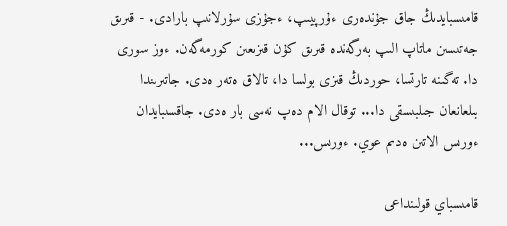قامىسبايدىڭ جاق جۇندەرى ءۇرپيىپ، ءجۇزى سۇرلانىپ بارادى. - قىرىق جەتىسىن ماتاپ الىپ بەرگەندە قىرىق كۇن قىزىعىن كورمەگەن. ءوز سورى دا. تەگىنە تارتسا، حوردىڭ قىزى بولسا دا، تالاق ەتەر ەدى. جاتىرىندا بىلعانعان جىلبىسقى دا... توقال الام دەپ نەسى بار ەدى. جاقسىبايدان ءورىس الاتىن ەدىم عوي. ءورىس...

قامىسباي قولىنداعى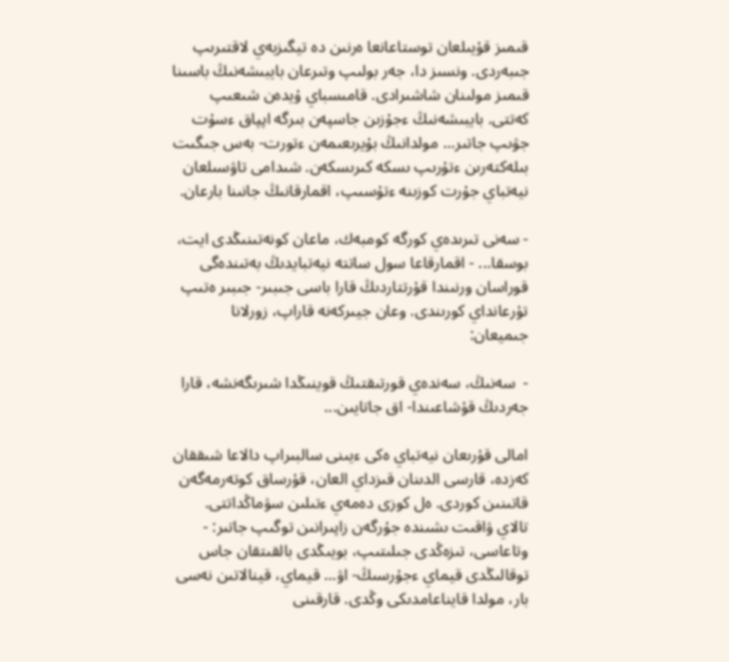قىمىز قۇيىلعان توستاعانعا ەرنىن دە تيگىزبەي لاقتىرىپ جىبەردى. ونسىز دا، جەر بولىپ وتىرعان بايبىشەنىڭ باسىنا قىمىز مولىنان شاشىرادى. قامىسباي ۇيدەن شىعىپ كەتتى. بايبىشەنىڭ ءجۇزىن جاسپەن بىرگە اپپاق ءسۇت جۋىپ جاتىر... مولدانىڭ بۇيرىعىمەن ءتورت- بەس جىگىت بىلەكتەرىن ءتۇرىپ ىسكە كىرىسكەن. شىدامى تاۋسىلعان نيەتباي جۇرت كوزىنە ءتۇسىپ، اقمارقانىڭ جانىنا بارعان.

- سەنى تىرىدەي كورگە كومبەك، ماعان كونەتىنىڭدى ايت، بوسقا... - اقمارقاعا سول ساتتە نيەتبايدىڭ بەتىندەگى قوراسان ورنىندا قۇرتتاردىڭ قارا باسى جىبىر- جىبىر ەتىپ تۇرعانداي كورىندى. وعان جيىركەنە قاراپ، زورلانا جىميعان:

-  سەنىڭ، سەندەي قورتىقتىڭ قوينىڭدا شىرىگەنشە، قارا جەردىڭ قۇشاعىندا- اق جاتايىن...

امالى قۇرىعان نيەتباي ەكى ءيىنى سالبىراپ دالاعا شىققان كەزدە، قارسى الدىنان قىزداي العان، قۇرساق كوتەرمەگەن قاتىنىن كوردى. ەل كوزى دەمەي ءتىلىن سۋماڭداتتى. تالاي ۋاقىت ىشىندە جۇرگەن زاپىرانىن توگىپ جاتىر: - وتاعاسى، تىزەڭدى جىلىتىپ، بويىڭدى بالقىتقان جاس توقالىڭدى قيماي ءجۇرسىڭ- اۋ... قيماي، قينالاتىن نەسى بار، مولدا قايناعامدىكى وڭدى. قارقىنى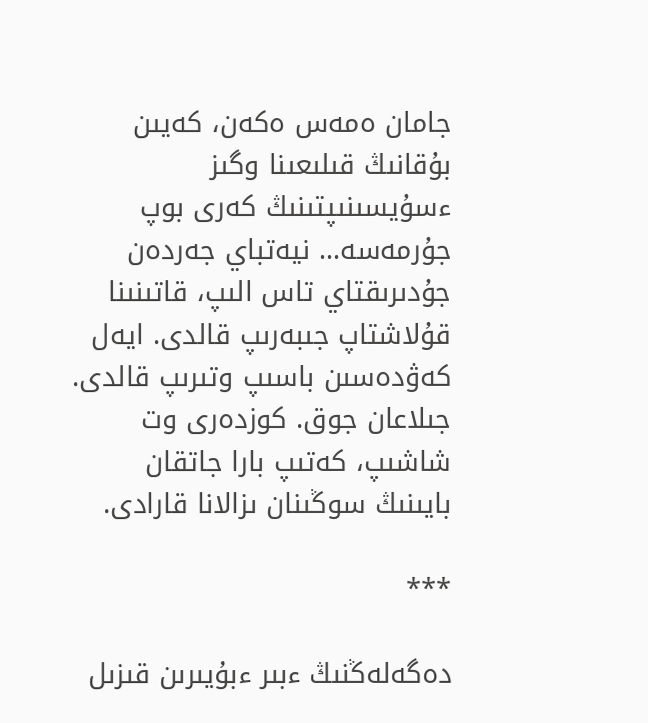جامان ەمەس ەكەن، كەيىن بۇقانىڭ قىلىعىنا وگىز ءسۇيسىنىپتىنىڭ كەرى بوپ جۇرمەسە... نيەتباي جەردەن جۇدىرىقتاي تاس الىپ، قاتىنىنا قۇلاشتاپ جىبەرىپ قالدى. ايەل كەۋدەسىن باسىپ وتىرىپ قالدى. جىلاعان جوق. كوزدەرى وت شاشىپ، كەتىپ بارا جاتقان بايىنىڭ سوڭىنان ىزالانا قارادى.

***

دەگەلەڭنىڭ ءبىر ءبۇيىرىن قىزىل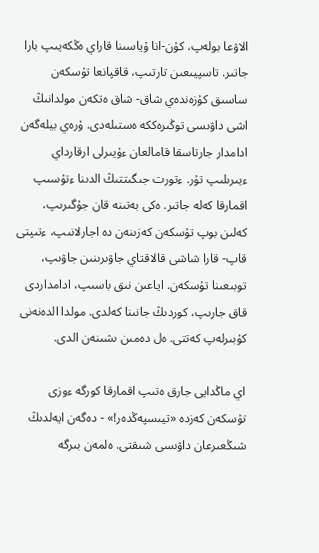الاۋعا بولەپ، كۇن-انا ۇياسىنا قاراي ەڭكەيىپ بارا جاتىر. تاسپيىعىن تارتىپ، قاقپانعا تۇسكەن ساسىق كۇزەندەي شاق- شاق ەتكەن مولدانىڭ اشى داۋىسى توڭىرەككە ەستىلەدى. ۇرەي بيلەگەن ادامدار جارتاسقا قامالعان ءۇيىرلى ارقارداي ءيىرىلىپ تۇر. ءتورت جىگىتتىڭ الدىنا ءتۇسىپ اقمارقا كەلە جاتىر. ەكى بەتىنە قان جۇگىرىپ، كەلىن بوپ تۇسكەن كەزىنەن دە اجارلانىپ، ءتىپتى قاپ- قارا شاشى قالاقتاي جاۋىرىنىن جاۋىپ، توبىعىنا تۇسكەن. اياعىن نىق باسىپ، ادامداردى قاق جارىپ، كوردىڭ جانىنا كەلدى. مولدا الدەنەنى كۇبىرلەپ كەتتى. ەل دەمىن ىشىنەن الدى.

اي ماڭدايى جارق ەتىپ اقمارقا كورگە ءوزى تۇسكەن كەزدە «تيىسپەڭدەر!» - دەگەن ايەلدىڭ شىڭعىرعان داۋىسى شىقتى. ەلمەن بىرگە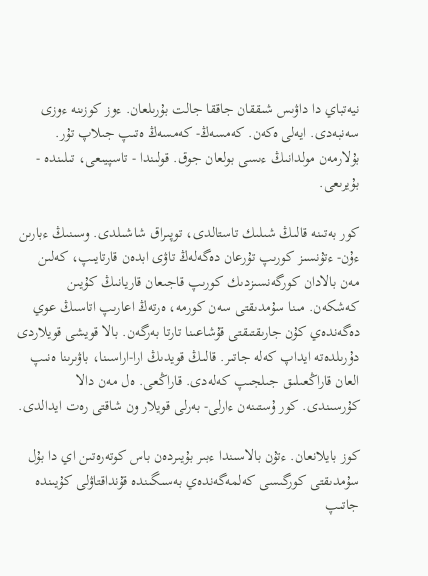نيەتباي دا داۋىس شىققان جاققا جالت بۇرىلعان. ءوز كوزىنە ءوزى سەنبەدى. ايەلى ەكەن. كەمسەڭ- كەمسەڭ ەتىپ جىلاپ تۇر. بۇلارمەن مولدانىڭ ءىسى بولعان جوق. قولىندا - تاسپيىعى، تىلىندە - بۇيرىعى.

كور بەتىنە قالىڭ شىلىك تاستالدى، توپىراق شاشىلدى. وسىنىڭ ءبارىن ءۇن- ءتۇنسىز كورىپ تۇرعان دەگەلەڭ تاۋى ابدەن قارتايىپ، كەلىن مەن بالادان كورگەنسىزدىك كورىپ قاجىعان قاريانىڭ كۇيىن كەشكەن. مىنا سۇمدىقتى سەن كورمە، ەرتەڭ اعارىپ اتاسىڭ عوي دەگەندەي كۇن جارىقتىقتى قۇشاعىنا تارتا بەرگەن. بالا قويشى قويلاردى دۇرىلدەتە ايداپ كەلە جاتىر. قالىڭ قويدىڭ ارا-اراسىنا، باۋىرىنا ەنىپ العان قاراڭعىلىق جىلجىپ كەلەدى. قاراڭعى. ەل مەن دالا كۇرسىندى. كور ۇستىنەن ءارلى- بەرلى قويلار ون شاقتى رەت ايدالدى.

كوز بايلانعان. ءتۇن بالاسىندا ءبىر بۇيىردەن باس كوتەرەتىن اي دا بۇل سۇمدىقتى كورگىسى كەلمەگەندەي بەسىگىندە قۇنداقتاۋلى كۇيىندە جاتىپ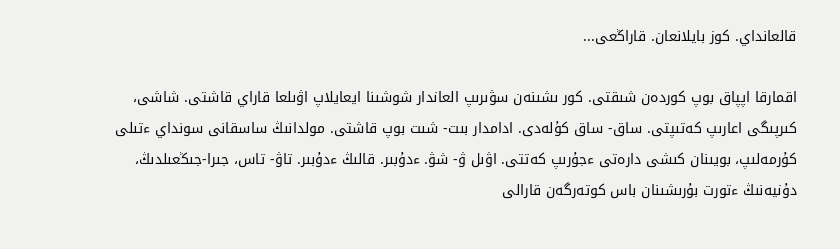قالعانداي. كوز بايلانعان. قاراڭعى...

اقمارقا اپپاق بوپ كوردەن شىقتى. كور ىشىنەن سۋىرىپ العاندار شوشىنا ايعايلاپ اۋىلعا قاراي قاشتى. شاشى، كىرپىگى اعارىپ كەتىپتى. ساق- ساق كۇلەدى. ادامدار بىت- شىت بوپ قاشتى. مولدانىڭ ساسقانى سونداي ءتىلى كۇرمەلىپ، بويىنان كىشى دارەتى ءجۇرىپ كەتتى. اۋىل ۋ- شۋ. ءدۇبىر. قالىڭ ءدۇبىر. تاۋ- تاس، جىرا-جىڭعىلدىڭ، دۇنيەنىڭ ءتورت بۇرىشىنان باس كوتەرگەن قارالى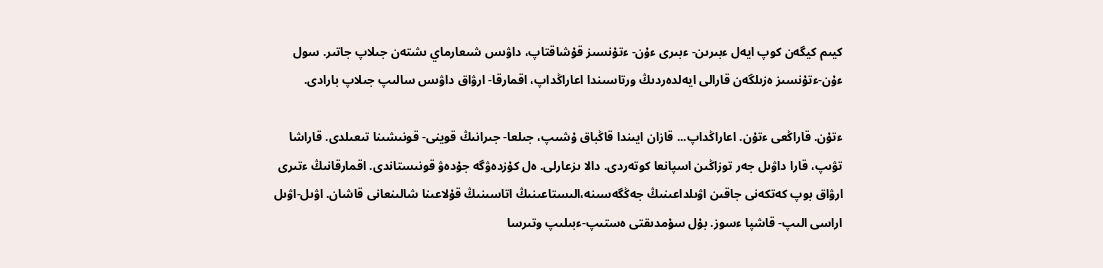كيىم كيگەن كوپ ايەل ءبىرىن- ءبىرى ءۇن- ءتۇنسىز قۇشاقتاپ، داۋىس شىعارماي ىشتەن جىلاپ جاتىر. سول ءۇن-ءتۇنسىز ەزىلگەن قارالى ايەلدەردىڭ ورتاسىندا اعاراڭداپ، اقمارقا- ارۋاق داۋىس سالىپ جىلاپ بارادى.

ءتۇن. قاراڭعى ءتۇن. اعاراڭداپ... قازان ايىندا قاڭباق ۇشىپ، جىلعا- جىرانىڭ قوينى- قونىشىنا تىعىلدى. قاراشا تۋىپ، قارا داۋىل جەر توزاڭىن اسپانعا كوتەردى. دالا ىزعارلى. ەل كۇزدەۋگە جۇدەۋ قونىستاندى. اقمارقانىڭ ءتىرى ارۋاق بوپ كەتكەنى جاقىن اۋىلداعىنىڭ جەڭگەسىنە،الىستاعىنىڭ اتاسىنىڭ قۇلاعىنا شالىنعانى قاشان. اۋىل-اۋىل اراسى الىپ- قاشپا ءسوز. بۇل سۇمدىقتى ەستىپ-ءبىلىپ وتىرسا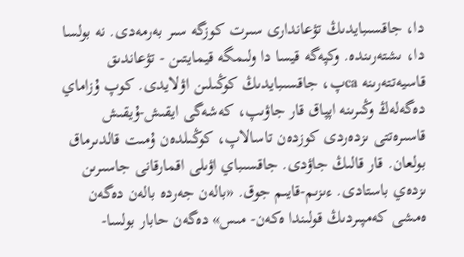دا، جاقسىبايدىڭ تۋعاندارى سىرت كوزگە سىر بەرمەدى. نە بولسا دا، ىشتەرىندە. وكپەگە قيسا دا ولىمگە قيمايتىن - تۋعاندىق قاسيەتتەرىنە caپ، جاقسىبايدىڭ كوڭىلىن اۋلايدى. كوپ ۇزاماي دەگەلەڭ وڭىرىنە اپپاق قار جاۋىپ، كەشەگى ايقىش-ۇيقىش قاسىرەتتى ىزدەردى كوزدەن تاسالاپ، كوڭىلدەن ۇمىت قالدىرماق بولعان. قار قالىڭ جاۋدى. جاقسىباي اۋىلى اقمارقانى جاسىرىن ىزدەي باستادى. ءىزىم-قايىم جوق. «بالەن جەردە بالەن دەگەن ەمشى كەمپىردىڭ قولىندا ەكەن- مىس» دەگەن حابار بولسا-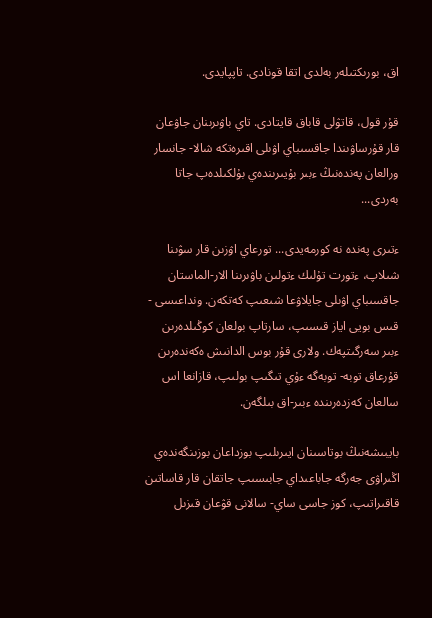اق، بورىكتىلەر بەلدى اتقا قونادى. تاپپايدى.

قۇر قول، قاتۋلى قاباق قايتادى. تاي باۋىرىنان جاۋعان قار قۇرساۋىندا جاقسىباي اۋىلى اقىرەتكە شالا- جانسار ورالعان پەندەنىڭ ءبىر بۇيىرىندەي بۇلكىلدەپ جاتا بەردى...

ءتىرى پەندە نە كورمەيدى... تورعاي اۋزىن قار سۋىنا شىلاپ، ءتورت تۇلىك ءتولىن باۋىرىنا الار-الماستان جاقسىباي اۋىلى جايلاۋعا شىعىپ كەتكەن. ونداعىسى - قىس بويى اياز قىسىپ، سارتاپ بولعان كوڭىلدەرىن ءبىر سەرگىتپەك. ولارى قۇر بوس الدانىش ەكەندەرىن قۇرعاق توبە- توبەگە ءۇي تىگىپ بولىپ، قازانعا اس سالعان كەزدەرىندە ءبىر-اق بىلگەن.

بايبىشەنىڭ بوتاسىنان ايىرىلىپ بوزداعان بوزىنگەندەي اڭىراۋى جەرگە جاباعىداي جابىسىپ جاتقان قار قاساتىن قاقىراتىپ، كوز جاسى ساي- سالانى قۋعان قىزىل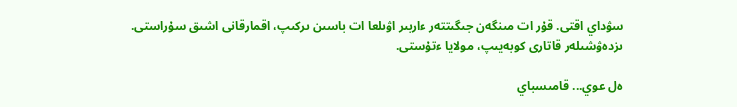سۋداي اقتى. قۇر ات مىنگەن جىگىتتەر ءاربىر اۋىلعا ات باسىن ىركىپ، اقمارقانى اشىق سۇراستى. ىزدەۋشىلەر قاتارى كوبەيىپ، مولايا ءتۇستى.

ەل عوي... قامىسباي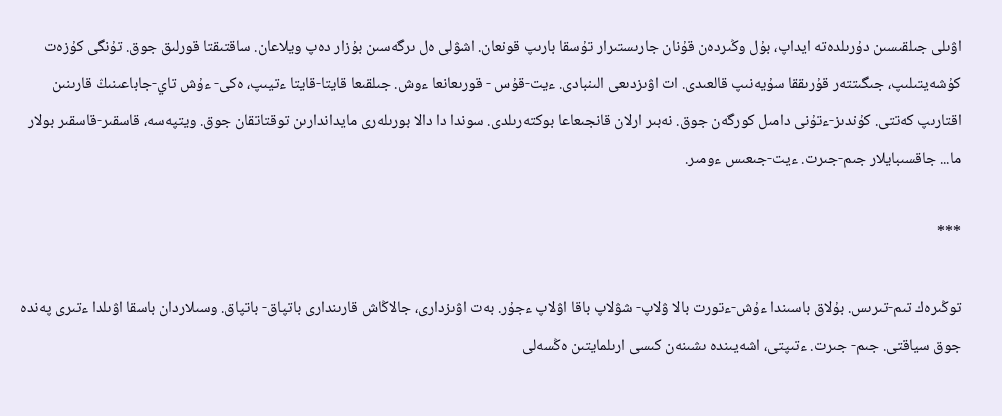اۋىلى جىلقىسىن دۇرىلدەتە ايداپ، بۇل وڭىردەن قۇنان جارىستىرار تۇسقا بارىپ قونعان. اشۋلى ەل ىرگەسىن بۇزار دەپ ويلاعان. ساقتىقتا قورلىق جوق. تۇنگى كۇزەت كۇشەيتىلىپ، جىگىتتەر قۇرىققا سۇيەنىپ قالعىدى. ات اۋىزدىعى الىنبادى. ءيت-قۇس - قورىعانعا ءوش. جىلقىعا قايتا-قايتا ءتيىپ، ەكى- ءۇش تاي-جاباعىنىڭ قارىنىن اقتارىپ كەتتى. كۇندىز-ءتۇنى دامىل كورگەن جوق. نەبىر ارلان قانجىعاعا بوكتەرىلدى. سوندا دا دالا بورىلەرى مايداندارىن توقتاتقان جوق. ويتپەسە، قاسقىر-قاسقىر بولار ما... جاقسىبايلار جىم-جىرت. ءيت-جىعىس ءومىر.

***

توڭىرەك تىم-تىرىس. بۇلاق باسىندا ءۇش-ءتورت بالا ۋلاپ- شۋلاپ باقا اۋلاپ ءجۇر. بەت اۋىزدارى، جالاڭاش قارىندارى باتپاق- باتپاق. وسىلاردان باسقا اۋىلدا ءتىرى پەندە جوق سياقتى. جىم- جىرت. ءتىپتى، اشەيىندە ىشىنەن كىسى ارىلمايتىن ەڭسەلى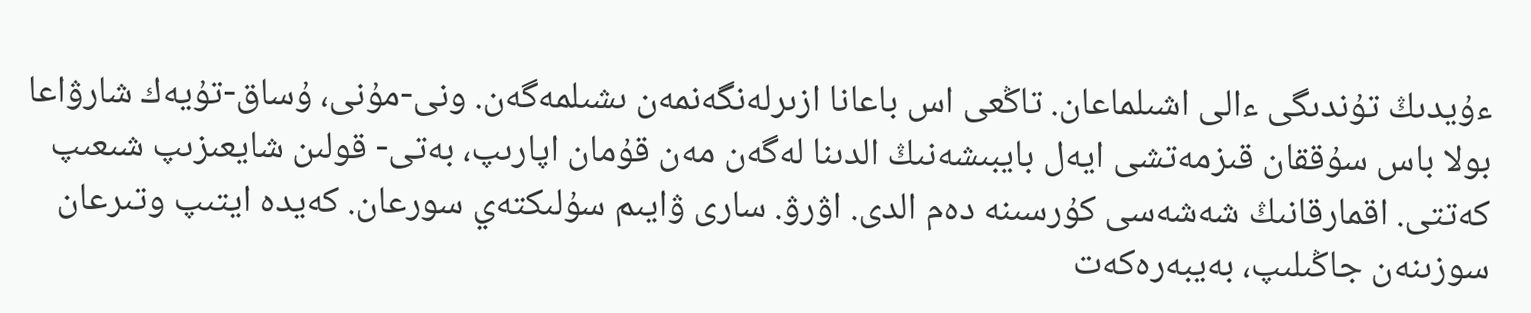ءۇيدىڭ تۇندىگى ءالى اشىلماعان. تاڭعى اس باعانا ازىرلەنگەنمەن ىشىلمەگەن. ونى-مۇنى، ۇساق-تۇيەك شارۋاعا بولا باس سۇققان قىزمەتشى ايەل بايبىشەنىڭ الدىنا لەگەن مەن قۇمان اپارىپ، بەتى- قولىن شايعىزىپ شىعىپ كەتتى. اقمارقانىڭ شەشەسى كۇرسىنە دەم الدى. اۋرۋ. سارى ۋايىم سۇلىكتەي سورعان. كەيدە ايتىپ وتىرعان سوزىنەن جاڭىلىپ، بەيبەرەكەت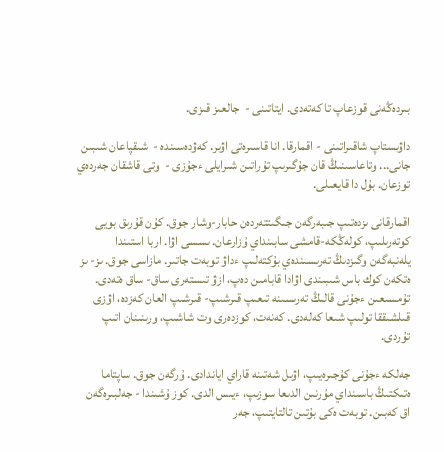بىردەڭەنى قوزعاپ تا كەتەدى. ايتاتىنى -  جالعىز قىزى.

داۋىستاپ شاقىراتىنى - اقمارقا. انا قاسىرەتى اۋىر. كەۋدەسىندە -  شىقپاعان شىبىن جانى... وتاعاسىنىڭ قان جۇگىرىپ تۇراتىن شىرايلى ءجۇزى -  وتى قاشقان جەردەي توزعان. بۇل دا قايعىلى.

اقمارقانى ىزدەتىپ جىبەرگەن جىگىتتەردەن حابار-وشار جوق. كۇن قۇرىق بويى كوتەرىلىپ، كولەڭكە-قامشى سابىنداي ۇزارعان. ىسسى اۋا. اربا استىندا يلەنبەگەن وگىزدىڭ تەرىسىندەي بۇكتەلىپ ءداۋ توبەت جاتىر. مازاسى جوق. ىز- ىز ەتكەن كوك باس شىبىندى اۋادا قابامىن دەپ، ازۋ تىستەرى ساق- ساق ەتەدى. تۇمسىعىن ءجۇنى قالىڭ تەرىسىنە تىعىپ قىرشىپ- قىرشىپ العان كەزدە، اۋزى قىلشىققا تولىپ شىعا كەلەدى. كەنەت، كوزدەرى وت شاشىپ، ورىنىنان اتىپ تۇردى.

جەلكە ءجۇنى كۇجىرەيىپ، اۋىل شەتىنە قاراي اياندادى. ۇرگەن جوق. ساپتاما ەتىكتىڭ باسىنداي مۇرنىن الدىعا سوزىپ، ءيىس الدى. كوز ۇشىندا - جەلبىرەگەن اق كەبىن. توبەت ەكى بۇتىن تالتايتىپ، جەر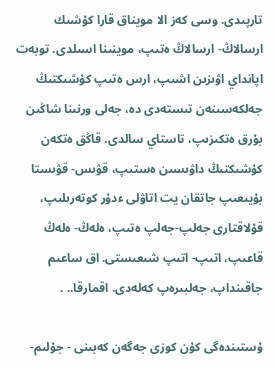تارپىدى. وسى كەز الا مويناق قارا كۇشىك ارسالاڭ- ارسالاڭ ەتىپ، موينىنا اسىلدى. توبەت اپانداي اۋىزىن اشىپ، ارس ەتىپ كۇشىكتىڭ جەلكەسىنەن تىستەدى دە، جەلى ورنىنا شاڭىن بۇرق ەتكىزىپ، تاستاي سالدى. قاڭق ەتكەن كۇشىكتىڭ داۋىسىن ەستىپ، قۋىس- قۋىستا بۇيىعىپ جاتقان يت اتاۋلى ءدۇر كوتەرىلىپ، قۇلاقتارى جەلپ-جەلپ ەتىپ، ەلەڭ- ەلەڭ قاعىپ، اتىپ- اتىپ شىعىستى. اق ساعىم جاقىنداپ، جەلبىرەپ كەلەدى. اقمارقا.. .

ۇستىندەگى كۇن كوزى جەگەن كەبىنى - جۇلىم-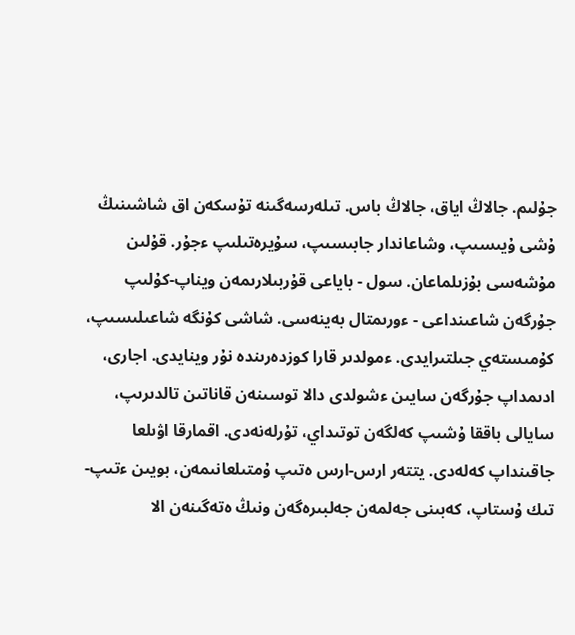جۇلىم. جالاڭ اياق، جالاڭ باس. تىلەرسەگىنە تۇسكەن اق شاشىنىڭ ۇشى ۇيىسىپ، وشاعاندار جابىسىپ، سۇيرەتىلىپ ءجۇر. قۇلىن مۇشەسى بۇزىلماعان. سول - باياعى قۇربىلارىمەن ويناپ-كۇلىپ جۇرگەن شاعىنداعى - ءورىمتال بەينەسى. شاشى كۇنگە شاعىلىسىپ، كۇمىستەي جىلتىرايدى. ءمولدىر قارا كوزدەرىندە نۇر وينايدى. اجارى، ادىمداپ جۇرگەن سايىن ءشولدى دالا توسىنەن قاناتىن تالدىرىپ، سايالى باققا ۇشىپ كەلگەن توتىداي، تۇرلەنەدى. اقمارقا اۋىلعا جاقىنداپ كەلەدى. يتتەر ارس-ارس ەتىپ ۇمتىلعانىمەن، بويىن ءتىپ- تىك ۇستاپ، كەبىنى جەلمەن جەلبىرەگەن ونىڭ ەتەگىنەن الا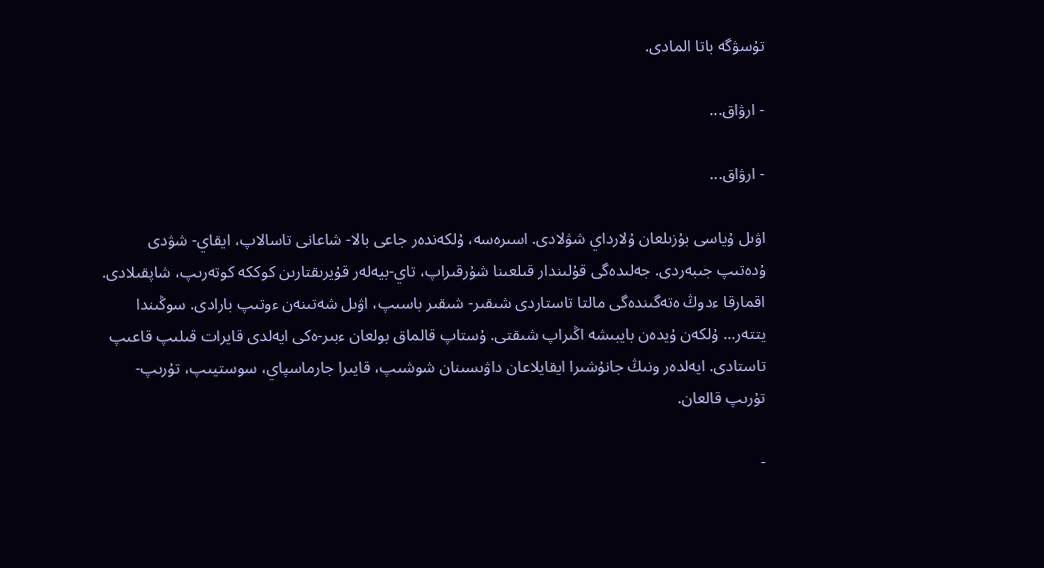تۇسۋگە باتا المادى.

- ارۋاق...

- ارۋاق...

اۋىل ۇياسى بۇزىلعان ۇلارداي شۋلادى. اسىرەسە، ۇلكەندەر جاعى بالا- شاعانى تاسالاپ، ايقاي- شۋدى ۇدەتىپ جىبەردى. جەلىدەگى قۇلىندار قىلعىنا شۇرقىراپ، تاي-بيەلەر قۇيرىقتارىن كوككە كوتەرىپ، شاپقىلادى. اقمارقا ءدوڭ ەتەگىندەگى مالتا تاستاردى شىقىر- شىقىر باسىپ، اۋىل شەتىنەن ءوتىپ بارادى. سوڭىندا يتتەر... ۇلكەن ۇيدەن بايبىشە اڭىراپ شىقتى. ۇستاپ قالماق بولعان ءبىر-ەكى ايەلدى قايرات قىلىپ قاعىپ تاستادى. ايەلدەر ونىڭ جانۇشىرا ايقايلاعان داۋىسىنان شوشىپ، قايىرا جارماسپاي، سوستيىپ، تۇرىپ- تۇرىپ قالعان.

-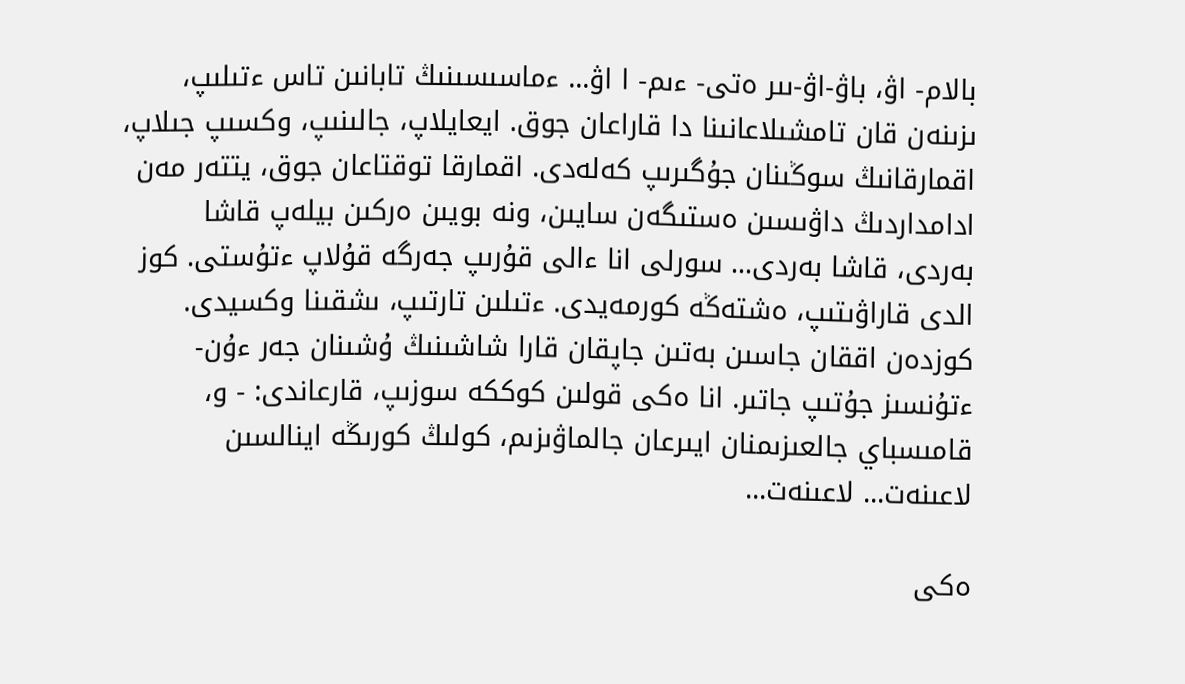بالام- اۋ، باۋ-اۋ-ىىر ەتى- ءىم- ا اۋ... ءماسىسىنىڭ تابانىن تاس ءتىلىپ، ىزىنەن قان تامشىلاعانىنا دا قاراعان جوق. ايعايلاپ، جالىنىپ، وكسىپ جىلاپ، اقمارقانىڭ سوڭىنان جۇگىرىپ كەلەدى. اقمارقا توقتاعان جوق، يتتەر مەن ادامداردىڭ داۋىسىن ەستىگەن سايىن، ونە بويىن ەركىن بيلەپ قاشا بەردى، قاشا بەردى... سورلى انا ءالى قۇرىپ جەرگە قۇلاپ ءتۇستى. كوز الدى قاراۋىتىپ، ەشتەڭە كورمەيدى. ءتىلىن تارتىپ، ىشقىنا وكسيدى. كوزدەن اققان جاسىن بەتىن جاپقان قارا شاشىنىڭ ۇشىنان جەر ءۇن- ءتۇنسىز جۇتىپ جاتىر. انا ەكى قولىن كوككە سوزىپ، قارعاندى: - و، قامىسباي جالعىزىمنان ايىرعان جالماۋىزىم، كولىڭ كورىڭە اينالسىن لاعىنەت... لاعىنەت...

ەكى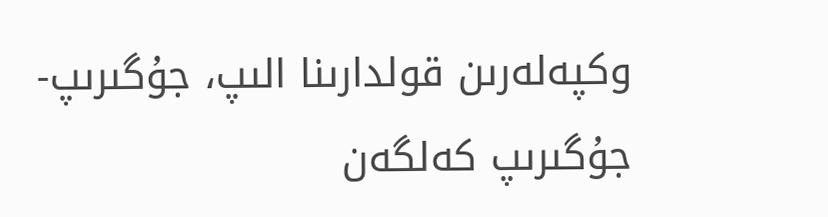وكپەلەرىن قولدارىنا الىپ، جۇگىرىپ-جۇگىرىپ كەلگەن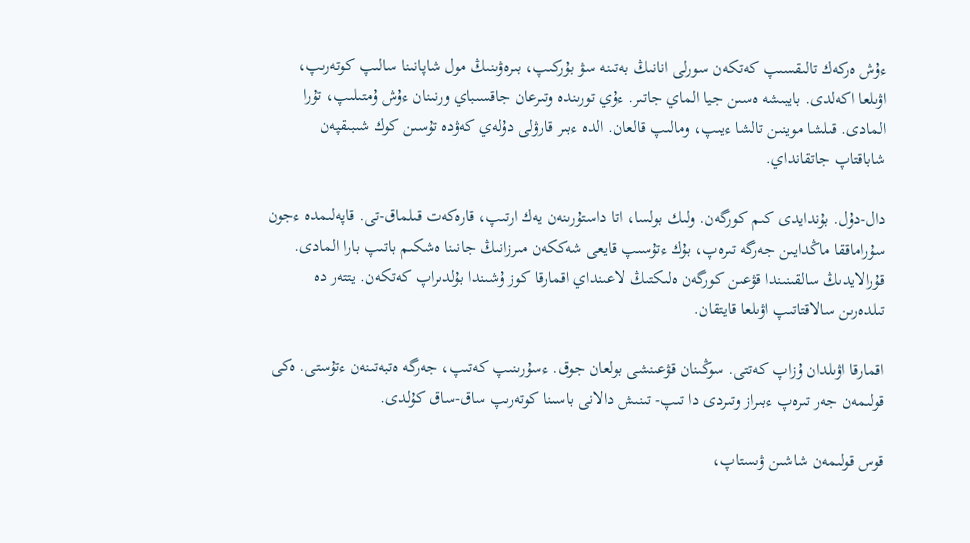ءۇش ەركەك تالىقسىپ كەتكەن سورلى انانىڭ بەتىنە سۋ بۇركىپ، بىرەۋىنىڭ مول شاپانىنا سالىپ كوتەرىپ، اۋىلعا اكەلدى. بايبىشە ەسىن جيا الماي جاتىر. ءۇي تورىندە وتىرعان جاقسىباي ورنىنان ءۇش ۇمتىلىپ، تۇرا المادى. قىلشا موينىن تالشا ءيىپ، ومالىپ قالعان. الدە ءبىر قارۋلى دۇلەي كەۋدە تۇسىن كوك شىبىقپەن شاباقتاپ جاتقانداي.

دال-دۇل. بۇندايدى كىم كورگەن. ولىك بولسا، اتا داستۇرىنەن يەك ارتىپ، قارەكەت قىلماق-تى. قاپەلىمدە ءجون سۇراماققا ماڭدايىن جەرگە تىرەپ، بۇك ءتۇسىپ قايعى شەككەن مىرزانىڭ جانىنا ەشكىم باتىپ بارا المادى. قۇرالايدىڭ سالقىنىندا قۋعىن كورگەن ەلىكتىڭ لاعىنداي اقمارقا كوز ۇشىندا بۇلدىراپ كەتكەن. يتتەر دە تىلدەرىن سالاقتاتىپ اۋىلعا قايتقان.

اقمارقا اۋىلدان ۇزاپ كەتتى. سوڭىنان قۋعىنشى بولعان جوق. ءسۇرىنىپ كەتىپ، جەرگە ەتبەتىنەن ءتۇستى. ەكى قولىمەن جەر تىرەپ ءبىراز وتىردى دا تىپ- تىنىش دالانى باسىنا كوتەرىپ ساق-ساق كۇلدى.

قوس قولىمەن شاشىن ۋىستاپ،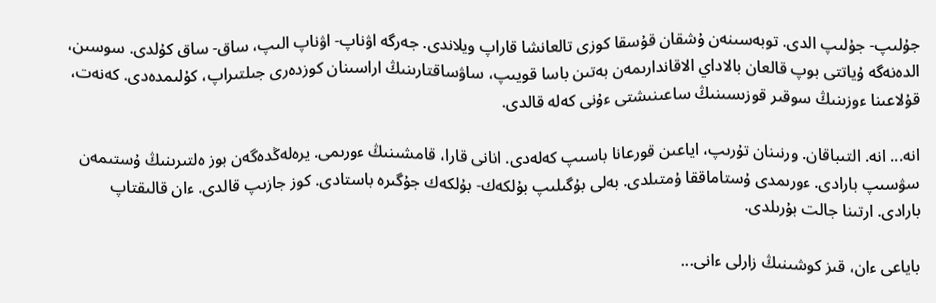جۇلىپ- جۇلىپ الدى. توبەسىنەن ۇشقان قۇسقا كوزى تالعانشا قاراپ ويلاندى. جەرگە اۋناپ- اۋناپ الىپ، ساق- ساق كۇلدى. سوسىن، الدەنەگە ۇياتتى بوپ قالعان بالاداي الاقاندارىمەن بەتىن باسا قويىپ، ساۋساقتارىنىڭ اراسىنان كوزدەرى جىلتىراپ، كۇلىمدەدى. كەنەت، قۇلاعىنا ءوزىنىڭ سوقىر قوزىسىنىڭ ساعىنىشتى ءۇنى كەلە قالدى.

انە... انە. التىباقان. ورنىنان تۇرىپ، اياعىن قورعانا باسىپ كەلەدى. انانى قارا، قامشىنىڭ ءورىمى. يرەلەڭدەگەن بوز ەلتىرىنىڭ ۇستىمەن سۋسىپ بارادى. ءورىمدى ۇستاماققا ۇمتىلدى. بەلى بۇگىلىپ بۇلكەك- بۇلكەك جۇگىرە باستادى. كوز جازىپ قالدى. ءان قالىقتاپ بارادى. ارتىنا جالت بۇرىلدى.

باياعى ءان، قىز كوشىنىڭ زارلى ءانى...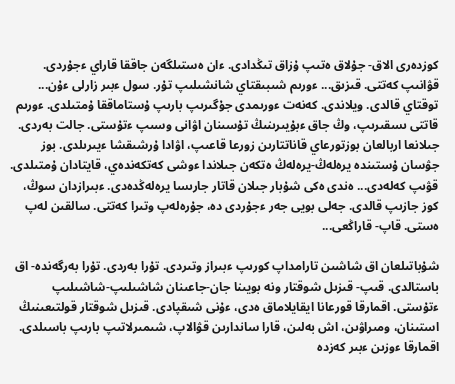كوزدەرى الاق- جۇلاق ەتىپ ۇزاق تىڭدادى. ءان ەستىلگەن جاققا قاراي ءجۇردى. قۋانىپ كەتتى. قىزىق... ءورىم شىبىقتاي شانشىلىپ تۇر. سول ءبىر زارلى ءۇن... توقتاي قالدى. ويلاندى. كەنەت ءورىمدى جۇگىرىپ بارىپ ۇستاماققا ۇمتىلدى. ءورىم قاتتى ىسقىرىپ، وڭ جاق ءبۇيىرىنىڭ تۇسىنان اۋانى وسىپ ءتۇستى. جالت بەردى. جىلانعا اربالعان بوزتورعاي قاناتتارىن زورعا قاعىپ، اۋادا ۇرشىقشا ءيىرىلدى. بوز جۋسان ۇستىندە يرەلەڭ-يرەلەڭ ەتكەن جىلاندا ءوشى كەتكەندەي، قايتادان ۇمتىلدى. قۋىپ كەلەدى... ەندى ەكى شۇبار جىلان قاتار جارىسا يرەلەڭدەدى. ءبىرازدان سوڭ، كوز جازىپ قالدى. جەلى بويى جەر ءجۇردى دە، جۇرەلەپ وتىرا كەتتى. سالقىن لەپ ەستى. قاپ- قاراڭعى...

شۇباتىلعان اق شاشىن تارامداپ كورىپ ءبىراز وتىردى. تۇرا بەردى. تۇرا بەرگەندە- اق باستالدى. قىپ- قىزىل شوقتار ونە بويىنا جان-جاعىنان شاشىلىپ-شاشىلىپ ءتۇستى. اقمارقا قورعانا ايقايلاماق ەدى، ءۇنى شىقپادى. قىزىل شوقتار قولتىعىنىڭ استىنان، ومىراۋىن، اش بەلىن، قارا ساندارىن قۋالاپ، شىمىرلاتىپ بارىپ باسىلدى. اقمارقا ءوزىن ءبىر كەزدە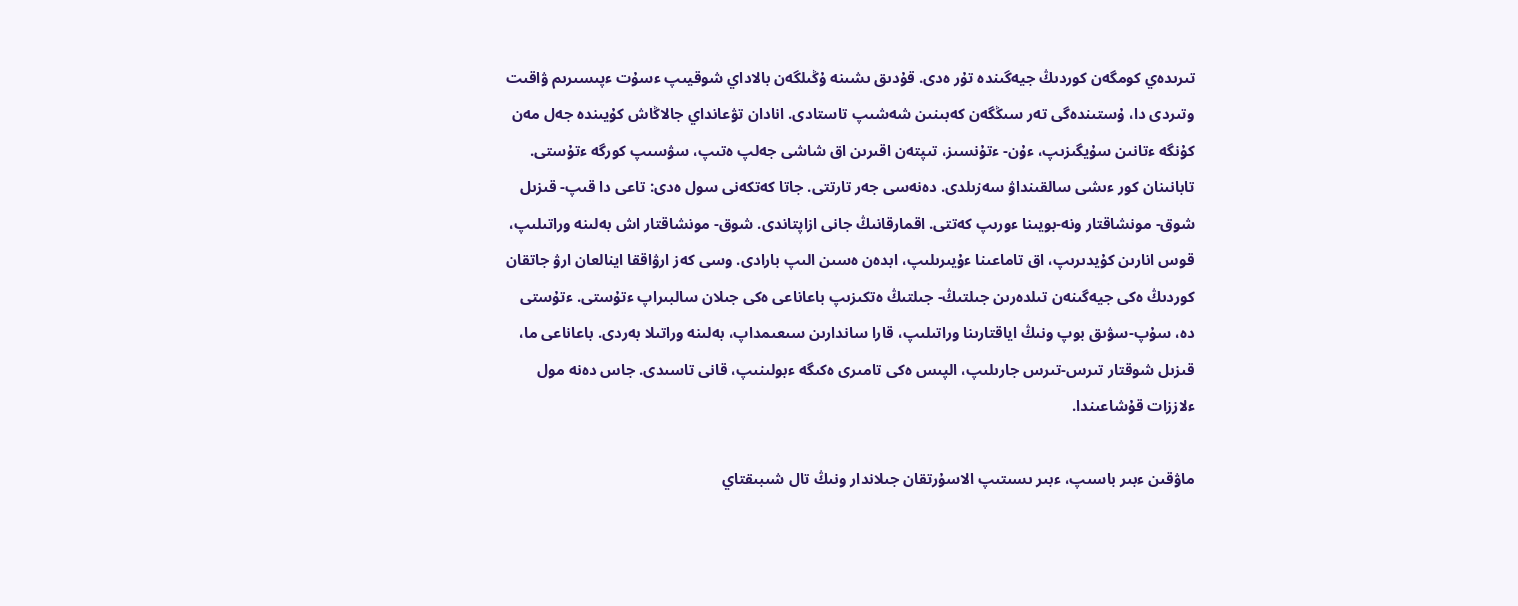تىرىدەي كومگەن كوردىڭ جيەگىندە تۇر ەدى. قۇدىق ىشىنە ۇڭىلگەن بالاداي شوقيىپ ءسۇت ءپىسىرىم ۋاقىت وتىردى دا، ۇستىندەگى تەر سىڭگەن كەبىنىن شەشىپ تاستادى. انادان تۋعانداي جالاڭاش كۇيىندە جەل مەن كۇنگە ءتانىن سۇيگىزىپ، ءۇن- ءتۇنسىز، تىپتەن اقىرىن اق شاشى جەلپ ەتىپ، سۋسىپ كورگە ءتۇستى. تابانىنان كور ءىشى سالقىنداۋ سەزىلدى. دەنەسى جەر تارتتى. جاتا كەتكەنى سول ەدى: تاعى دا قىپ- قىزىل شوق- مونشاقتار ونە-بويىنا ءورىپ كەتتى. اقمارقانىڭ جانى ازاپتاندى. شوق- مونشاقتار اش بەلىنە وراتىلىپ، قوس انارىن كۇيدىرىپ، اق تاماعىنا ءۇيىرىلىپ، ابدەن ەسىن الىپ بارادى. وسى كەز ارۋاققا اينالعان ارۋ جاتقان كوردىڭ ەكى جيەگىنەن تىلدەرىن جىلتىڭ- جىلتىڭ ەتكىزىپ باعاناعى ەكى جىلان سالبىراپ ءتۇستى. ءتۇستى دە، سۇپ-سۋىق بوپ ونىڭ اياقتارىنا وراتىلىپ، قارا ساندارىن سىعىمداپ، بەلىنە وراتىلا بەردى. باعاناعى ما، قىزىل شوقتار تىرس-تىرس جارىلىپ، الپىس ەكى تامىرى ەكىگە ءبولىنىپ، قانى تاسىدى. جاس دەنە مول ءلاززات قۇشاعىندا.

ماۋقىن ءبىر باسىپ، ءبىر ىسىتىپ الاسۇرتقان جىلاندار ونىڭ تال شىبىقتاي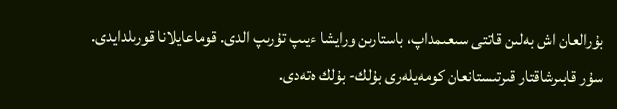بۇرالعان اش بەلىن قاتتى سىعىمداپ، باستارىن ورايشا ءيىپ تۇرىپ الدى. قوماعايلانا قورىلدايدى. سۇر قابىرشاقتار قىرتىستانعان كومەيلەرى بۇلك- بۇلك ەتەدى.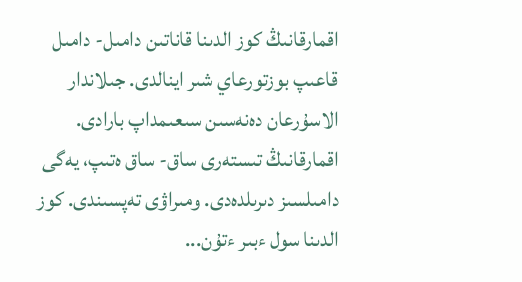اقمارقانىڭ كوز الدىنا قاناتىن دامىل- دامىل قاعىپ بوزتورعاي شىر اينالدى. جىلاندار الاسۇرعان دەنەسىن سىعىمداپ بارادى. اقمارقانىڭ تىستەرى ساق- ساق ەتىپ، يەگى دامىلسىز دىرىلدەدى. ومىراۋى تەپسىندى. كوز الدىنا سول ءبىر ءتۇن...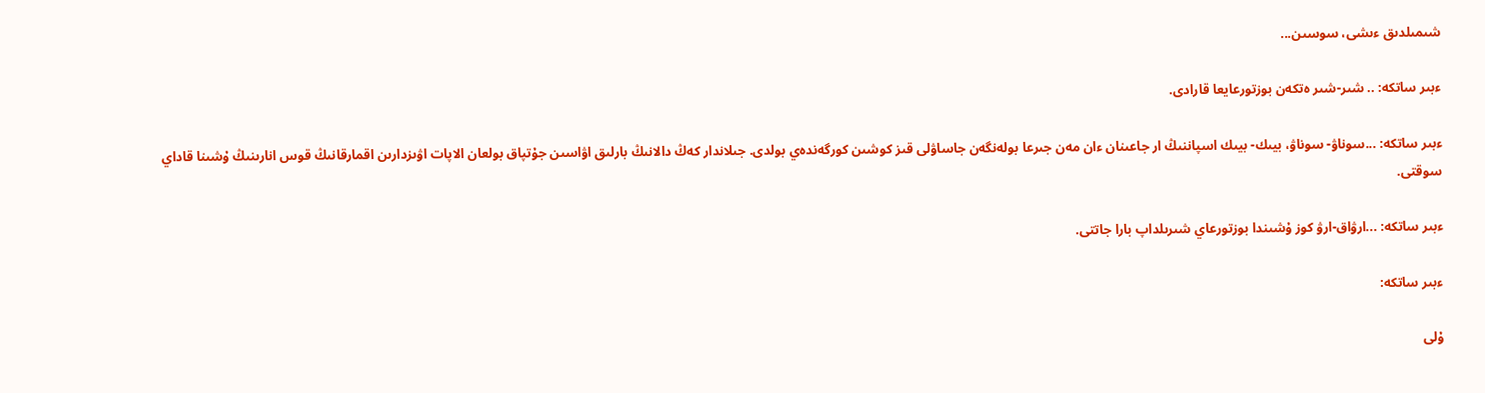شىمىلدىق ءىشى، سوسىن...

ءبىر ساتكە: .. شىر-شىر ەتكەن بوزتورعايعا قارادى.

ءبىر ساتكە: ...سوناۋ- سوناۋ، بيىك- بيىك اسپاننىڭ ار جاعىنان ءان مەن جىرعا بولەنگەن جاساۋلى قىز كوشىن كورگەندەي بولدى. جىلاندار كەڭ دالانىڭ بارلىق اۋاسىن جۇتپاق بولعان الاپات اۋىزدارىن اقمارقانىڭ قوس انارىنىڭ ۇشىنا قاداي سوقتى.

ءبىر ساتكە: ...ارۋاق-ارۋ كوز ۇشىندا بوزتورعاي شىرىلداپ بارا جاتتى.

ءبىر ساتكە:

ۇلى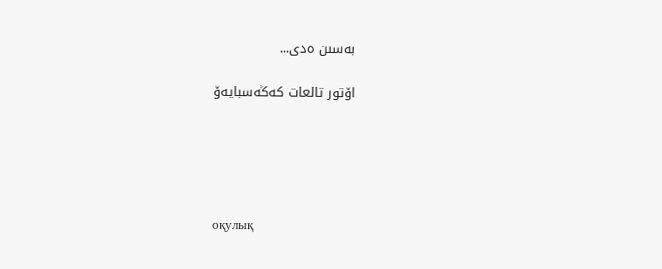بەسىن ەدى...

اۆتور تالعات كەڭەسبايەۆ





оқулық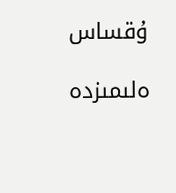ۇقساس

ەلىمىزدە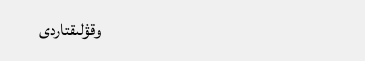وقۋلىقتاردى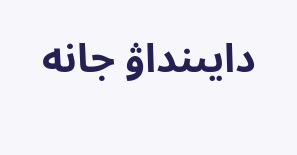دايىنداۋ جانە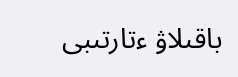باقىلاۋ ءتارتىبى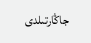جاڭارتىلدى